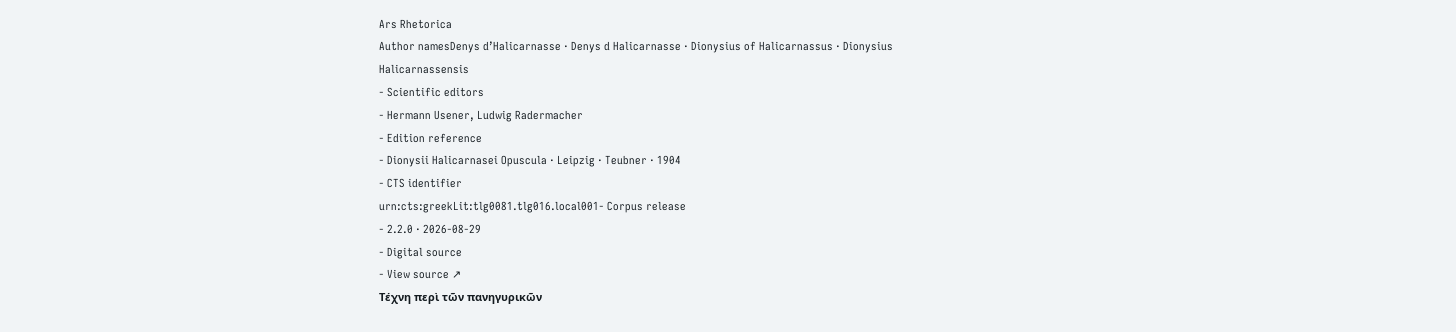Ars Rhetorica
Author namesDenys d’Halicarnasse · Denys d Halicarnasse · Dionysius of Halicarnassus · Dionysius Halicarnassensis
- Scientific editors
- Hermann Usener, Ludwig Radermacher
- Edition reference
- Dionysii Halicarnasei Opuscula · Leipzig · Teubner · 1904
- CTS identifier
urn:cts:greekLit:tlg0081.tlg016.local001- Corpus release
- 2.2.0 · 2026-08-29
- Digital source
- View source ↗
Τέχνη περὶ τῶν πανηγυρικῶν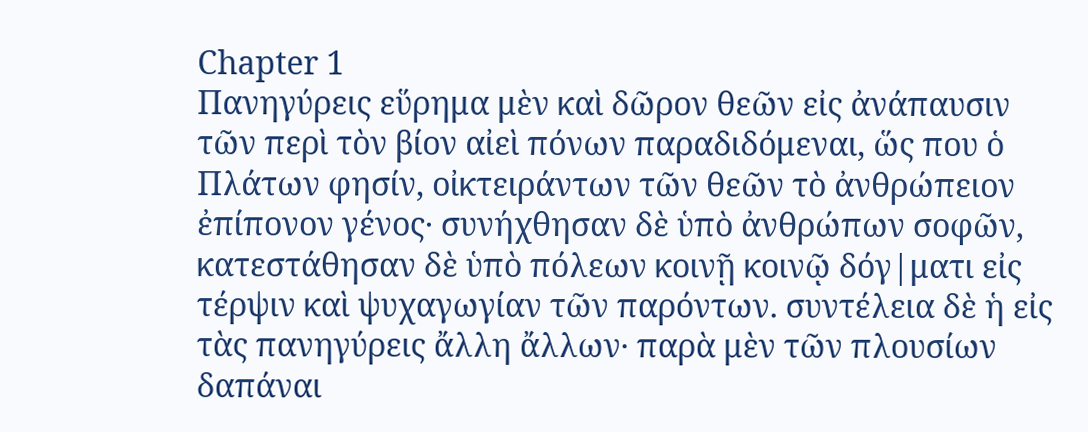Chapter 1
Πανηγύρεις εὕρημα μὲν καὶ δῶρον θεῶν εἰς ἀνάπαυσιν τῶν περὶ τὸν βίον αἰεὶ πόνων παραδιδόμεναι, ὥς που ὁ Πλάτων φησίν, οἰκτειράντων τῶν θεῶν τὸ ἀνθρώπειον ἐπίπονον γένος· συνήχθησαν δὲ ὑπὸ ἀνθρώπων σοφῶν, κατεστάθησαν δὲ ὑπὸ πόλεων κοινῇ κοινῷ δόγ|ματι εἰς τέρψιν καὶ ψυχαγωγίαν τῶν παρόντων. συντέλεια δὲ ἡ εἰς τὰς πανηγύρεις ἄλλη ἄλλων· παρὰ μὲν τῶν πλουσίων δαπάναι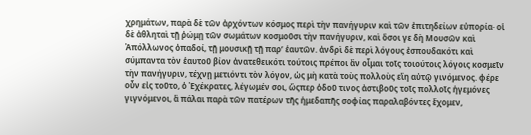χρημάτων, παρὰ δὲ τῶν ἀρχόντων κόσμος περὶ τὴν πανήγυριν καὶ τῶν ἐπιτηδείων εὐπορία· οἱ δὲ ἀθληταὶ τῇ ῥώμῃ τῶν σωμάτων κοσμοῦσι τὴν πανήγυριν, καὶ ὅσοι γε δὴ Μουσῶν καὶ Ἀπόλλωνος ὀπαδοί, τῇ μουσικῇ τῇ παρ’ ἑαυτῶν. ἀνδρὶ δὲ περὶ λόγους ἐσπουδακότι καὶ σύμπαντα τὸν ἑαυτοῦ βίον ἀνατεθεικότι τούτοις πρέποι ἂν οἶμαι τοῖς τοιούτοις λόγοις κοσμεῖν τὴν πανήγυριν, τέχνῃ μετιόντι τὸν λόγον, ὡς μὴ κατὰ τοὺς πολλοὺς εἴη αὐτῷ γινόμενος. φέρε οὖν εἰς τοῦτο, ὁ Ἐχέκρατες, λέγωμέν σοι, ὥςπερ ὁδοῦ τινος ἀστιβοῦς τοῖς πολλοῖς ἡγεμόνες γιγνόμενοι, ἃ πάλαι παρὰ τῶν πατέρων τῆς ἡμεδαπῆς σοφίας παραλαβόντες ἔχομεν,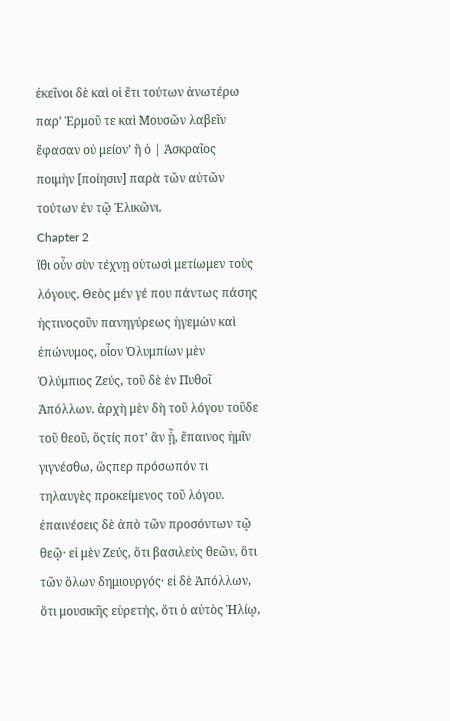ἐκεῖνοι δὲ καὶ οἱ ἔτι τούτων ἀνωτέρω παρ’ Ἑρμοῦ τε καὶ Μουσῶν λαβεῖν ἔφασαν οὐ μείον’ ἢ ὁ | Ἀσκραῖος ποιμὴν [ποίησιν] παρὰ τῶν αὐτῶν τούτων ἐν τῷ Ἑλικῶνι.
Chapter 2
ἴθι οὖν σὺν τέχνῃ οὑτωσὶ μετίωμεν τοὺς λόγους. Θεὸς μέν γέ που πάντως πάσης ἡςτινοςοῦν πανηγύρεως ἡγεμὼν καὶ ἐπώνυμος, οἷον Ὀλυμπίων μὲν Ὀλύμπιος Ζεύς, τοῦ δὲ ἐν Πυθοῖ Ἀπόλλων. ἀρχὴ μὲν δὴ τοῦ λόγου τοῦδε τοῦ θεοῦ, ὅςτίς ποτ’ ἂν ᾖ, ἔπαινος ἡμῖν γιγνέσθω, ὥςπερ πρόσωπόν τι τηλαυγὲς προκείμενος τοῦ λόγου. ἐπαινέσεις δὲ ἀπὸ τῶν προσόντων τῷ θεῷ· εἰ μὲν Ζεύς, ὅτι βασιλεὺς θεῶν, ὅτι τῶν ὅλων δημιουργός· εἰ δὲ Ἀπόλλων, ὅτι μουσικῆς εὑρετής, ὅτι ὁ αὐτὸς Ἡλίῳ,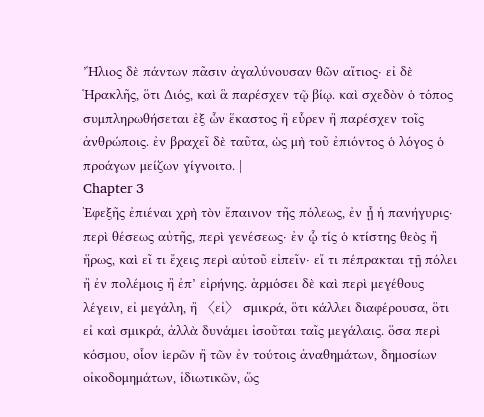’Ἡλιος δὲ πάντων πᾶσιν ἀγαλύνουσαν θῶν αἴτιος· εἰ δὲ Ἡρακλῆς, ὅτι Διός, καὶ ἃ παρέσχεν τῷ βίῳ. καὶ σχεδὸν ὁ τόπος συμπληρωθήσεται ἐξ ὧν ἕκαστος ἢ εὗρεν ἢ παρέσχεν τοῖς ἀνθρώποις. ἐν βραχεῖ δὲ ταῦτα, ὡς μὴ τοῦ ἐπιόντος ὁ λόγος ὁ προάγων μείζων γίγνοιτο. |
Chapter 3
Ἐφεξῆς ἐπιέναι χρὴ τὸν ἔπαινον τῆς πόλεως, ἐν ᾗ ἡ πανήγυρις· περὶ θέσεως αὐτῆς, περὶ γενέσεως· ἐν ᾧ τίς ὁ κτίστης θεὸς ἢ ἥρως, καὶ εῖ τι ἔχεις περὶ αὐτοῦ εἰπεῖν· εἴ τι πέπρακται τῇ πόλει ἢ ἐν πολέμοις ἢ ἐπ’ εἰρήνης. ἁρμόσει δὲ καὶ περὶ μεγέθους λέγειν, εἰ μεγάλη, ἢ 〈εἰ〉 σμικρά, ὅτι κάλλει διαφέρουσα, ὅτι εἰ καὶ σμικρά, ἀλλὰ δυνάμει ἰσοῦται ταῖς μεγάλαις. ὅσα περὶ κόσμου, οἷον ἱερῶν ἢ τῶν ἐν τούτοις ἀναθημάτων, δημοσίων οἰκοδομημάτων, ἰδιωτικῶν, ὥς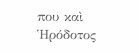που καὶ Ἡρόδοτος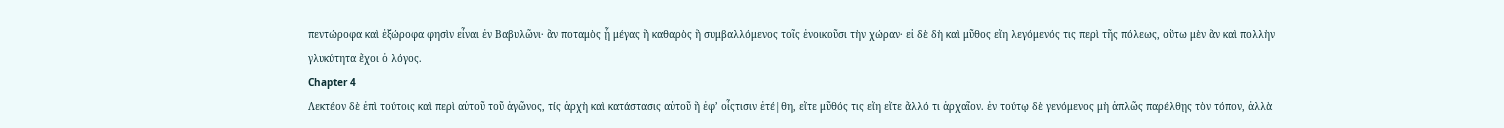πεντώροφα καὶ ἑξώροφα φησὶν εἶναι ἐν Βαβυλῶνι· ἂν ποταμὸς ᾖ μέγας ἢ καθαρὸς ἢ συμβαλλόμενος τοῖς ἐνοικοῦσι τὴν χώραν· εἰ δὲ δὴ καὶ μῦθος εἴη λεγόμενός τις περὶ τῆς πόλεως, οὕτω μὲν ἂν καὶ πολλὴν γλυκύτητα ἔχοι ὁ λόγος.
Chapter 4
Λεκτέον δὲ ἐπὶ τούτοις καὶ περὶ αὐτοῦ τοῦ ἀγῶνος, τίς ἀρχὴ καὶ κατάστασις αὐτοῦ ἢ ἐφ’ οἷςτισιν ἐτέ|θη, εἴτε μῦθός τις εἴη εἴτε ἄλλό τι ἀρχαῖον. ἐν τούτῳ δὲ γενόμενος μὴ ἀπλῶς παρέλθῃς τὸν τόπον, ἀλλὰ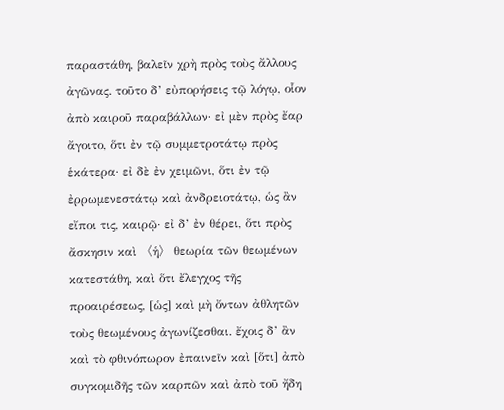παραστάθη, βαλεῖν χρὴ πρὸς τοὺς ἄλλους ἀγῶνας. τοῦτο δ’ εὐπορήσεις τῷ λόγῳ, οἷον ἀπὸ καιροῦ παραβάλλων· εἰ μὲν πρὸς ἔαρ ἄγοιτο, ὅτι ἐν τῷ συμμετροτάτῳ πρὸς ἑκάτερα· εἰ δὲ ἐν χειμῶνι, ὅτι ἐν τῷ ἐρρωμενεστάτῳ καὶ ἀνδρειοτάτῳ, ὡς ἂν εἴποι τις, καιρῷ· εἰ δ’ ἐν θέρει, ὅτι πρὸς ἄσκησιν καὶ 〈ἡ〉 θεωρία τῶν θεωμένων κατεστάθη, καὶ ὅτι ἔλεγχος τῆς προαιρέσεως, [ὡς] καὶ μὴ ὄντων ἀθλητῶν τοὺς θεωμένους ἀγωνίζεσθαι. ἔχοις δ’ ἂν καὶ τὸ φθινόπωρον ἐπαινεῖν καὶ [ὅτι] ἀπὸ συγκομιδῆς τῶν καρπῶν καὶ ἀπὸ τοῦ ἤδη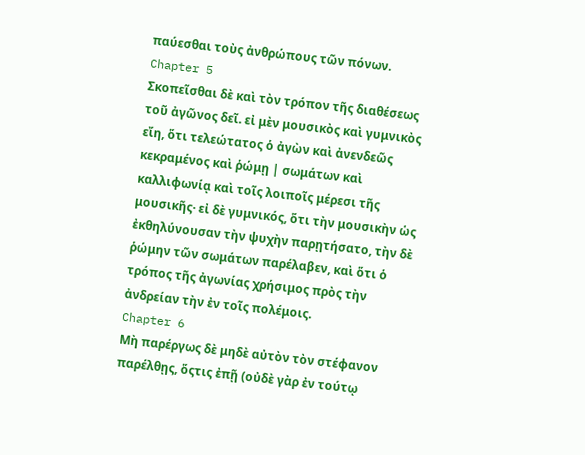παύεσθαι τοὺς ἀνθρώπους τῶν πόνων.
Chapter 5
Σκοπεῖσθαι δὲ καὶ τὸν τρόπον τῆς διαθέσεως τοῦ ἀγῶνος δεῖ. εἰ μὲν μουσικὸς καὶ γυμνικὸς εἴη, ὅτι τελεώτατος ὁ ἀγὼν καὶ ἀνενδεῶς κεκραμένος καὶ ῥώμῃ | σωμάτων καὶ καλλιφωνίᾳ καὶ τοῖς λοιποῖς μέρεσι τῆς μουσικῆς· εἰ δὲ γυμνικός, ὅτι τὴν μουσικὴν ὡς ἐκθηλύνουσαν τὴν ψυχὴν παρῃτήσατο, τὴν δὲ ῥώμην τῶν σωμάτων παρέλαβεν, καὶ ὅτι ὁ τρόπος τῆς ἀγωνίας χρήσιμος πρὸς τὴν ἀνδρείαν τὴν ἐν τοῖς πολέμοις.
Chapter 6
Μὴ παρέργως δὲ μηδὲ αὐτὸν τὸν στέφανον παρέλθῃς, ὅςτις ἐπῇ (οὐδὲ γὰρ ἐν τούτῳ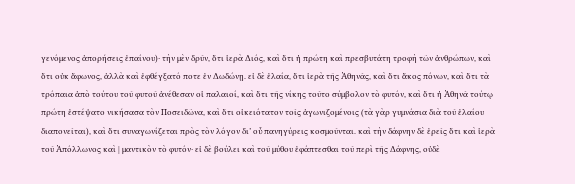γενόμενος ἀπορήσεις ἐπαίνου)· τὴν μὲν δρῦν, ὅτι ἱερὰ Διός, καὶ ὅτι ἡ πρώτη καὶ πρεσβυτάτη τροφὴ τῶν ἀνθρώπων, καὶ ὅτι οὐκ ἄφωνος, ἀλλὰ καὶ ἐφθέγξατό ποτε ἐν Δωδώνῃ. εἰ δὲ ἐλαία, ὅτι ἱερὰ τῆς Ἀθηνᾶς, καὶ ὅτι ἄκος πόνων, καὶ ὅτι τὰ τρόπαια ἀπὸ τούτου τοῦ φυτοῦ ἀνέθεσαν οἱ παλαιοί, καὶ ὅτι τῆς νίκης τοῦτο σύμβολον τὸ φυτόν, καὶ ὅτι ἡ Ἀθηνᾶ τούτῳ πρώτη ἐστέψατο νικήσασα τὸν Ποσειδῶνα, καὶ ὅτι οἰκειότατον τοῖς ἀγωνιζομένοις (τὰ γὰρ γυμνάσια διὰ τοῦ ἐλαίου διαπονεῖται), καὶ ὅτι συναγωνίζεται πρὸς τὸν λόγον δι’ οὗ πανηγύρεις κοσμοῦνται. καὶ τὴν δάφνην δὲ ἐρεῖς ὅτι καὶ ἱερὰ τοῦ Ἀπόλλωνος καὶ | μαντικὸν τὸ φυτόν· εἰ δὲ βούλει καὶ τοῦ μύθου ἐφάπτεσθαι τοῦ περὶ τῆς Δάφνης, οὐδὲ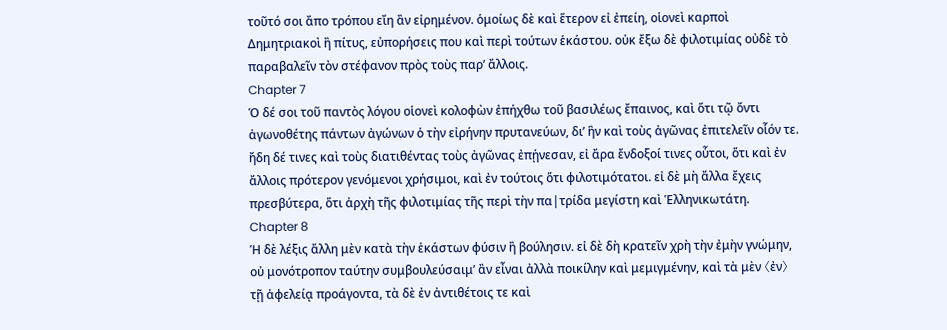τοῦτό σοι ἄπο τρόπου εἴη ἂν εἰρημένον. ὁμοίως δὲ καὶ ἕτερον εἰ ἐπείη, οἱονεὶ καρποὶ Δημητριακοὶ ἢ πίτυς, εὐπορήσεις που καὶ περὶ τούτων ἑκάστου. οὐκ ἔξω δὲ φιλοτιμίας οὐδὲ τὸ παραβαλεῖν τὸν στέφανον πρὸς τοὺς παρ’ ἄλλοις.
Chapter 7
Ὁ δέ σοι τοῦ παντὸς λόγου οἱονεὶ κολοφὼν ἐπήχθω τοῦ βασιλέως ἔπαινος, καὶ ὅτι τῷ ὄντι ἀγωνοθέτης πάντων ἀγώνων ὁ τὴν εἰρήνην πρυτανεύων, δι’ ἣν καὶ τοὺς ἀγῶνας ἐπιτελεῖν οἷόν τε. ἤδη δέ τινες καὶ τοὺς διατιθέντας τοὺς ἀγῶνας ἐπῄνεσαν, εἰ ἄρα ἔνδοξοί τινες οὗτοι, ὅτι καὶ ἐν ἄλλοις πρότερον γενόμενοι χρήσιμοι, καὶ ἐν τούτοις ὅτι φιλοτιμότατοι. εἰ δὲ μὴ ἄλλα ἔχεις πρεσβύτερα, ὅτι ἀρχὴ τῆς φιλοτιμίας τῆς περὶ τὴν πα|τρίδα μεγίστη καὶ Ἑλληνικωτάτη.
Chapter 8
Ἡ δὲ λέξις ἄλλη μὲν κατὰ τὴν ἑκάστων φύσιν ἢ βούλησιν. εἰ δὲ δὴ κρατεῖν χρὴ τὴν ἐμὴν γνώμην, οὐ μονότροπον ταύτην συμβουλεύσαιμ’ ἂν εἶναι ἀλλὰ ποικίλην καὶ μεμιγμένην, καὶ τὰ μὲν 〈ἐν〉 τῇ ἀφελείᾳ προάγοντα, τὰ δὲ ἐν ἀντιθέτοις τε καὶ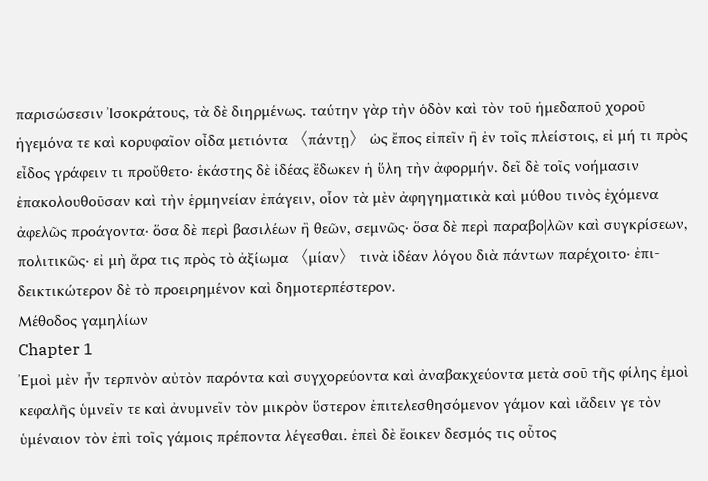παρισώσεσιν Ἰσοκράτους, τὰ δὲ διηρμένως. ταύτην γὰρ τὴν ὁδὸν καὶ τὸν τοῦ ἡμεδαποῦ χοροῦ ἡγεμόνα τε καὶ κορυφαῖον οἶδα μετιόντα 〈πάντῃ〉 ὡς ἔπος εἰπεῖν ἢ ἐν τοῖς πλείστοις, εἰ μή τι πρὸς εἶδος γράφειν τι προὔθετο· ἑκάστης δὲ ἰδέας ἔδωκεν ἡ ὕλη τὴν ἀφορμήν. δεῖ δὲ τοῖς νοήμασιν ἐπακολουθοῦσαν καὶ τὴν ἑρμηνείαν ἐπάγειν, οἷον τὰ μὲν ἀφηγηματικὰ καὶ μύθου τινὸς ἐχόμενα ἀφελῶς προάγοντα· ὅσα δὲ περὶ βασιλέων ἢ θεῶν, σεμνῶς· ὅσα δὲ περὶ παραβο|λῶν καὶ συγκρίσεων, πολιτικῶς· εἰ μὴ ἄρα τις πρὸς τὸ ἀξίωμα 〈μίαν〉 τινὰ ἰδέαν λόγου διὰ πάντων παρέχοιτο· ἐπι- δεικτικώτερον δὲ τὸ προειρημένον καὶ δημοτερπέστερον.
Μέθοδος γαμηλίων
Chapter 1
Ἐμοὶ μὲν ἦν τερπνὸν αὐτὸν παρόντα καὶ συγχορεύοντα καὶ ἀναβακχεύοντα μετὰ σοῦ τῆς φίλης ἐμοὶ κεφαλῆς ὑμνεῖν τε καὶ ἀνυμνεῖν τὸν μικρὸν ὕστερον ἐπιτελεσθησόμενον γάμον καὶ ιἄδειν γε τὸν ὑμέναιον τὸν ἐπὶ τοῖς γάμοις πρέποντα λέγεσθαι. ἐπεὶ δὲ ἔοικεν δεσμός τις οὗτος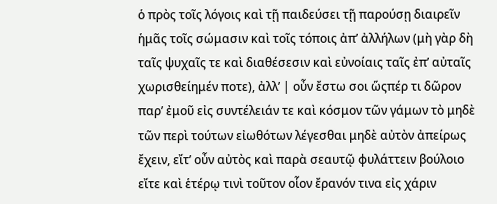ὁ πρὸς τοῖς λόγοις καὶ τῇ παιδεύσει τῇ παρούσῃ διαιρεῖν ἡμᾶς τοῖς σώμασιν καὶ τοῖς τόποις ἀπ’ ἀλλήλων (μὴ γὰρ δὴ ταῖς ψυχαῖς τε καὶ διαθέσεσιν καὶ εὐνοίαις ταῖς ἐπ’ αὐταῖς χωρισθείημέν ποτε), ἀλλ’ | οὖν ἔστω σοι ὥςπέρ τι δῶρον παρ’ ἐμοῦ εἰς συντέλειάν τε καὶ κόσμον τῶν γάμων τὸ μηδὲ τῶν περὶ τούτων εἰωθότων λέγεσθαι μηδὲ αὐτὸν ἀπείρως ἔχειν, εἴτ’ οὖν αὐτὸς καὶ παρὰ σεαυτῷ φυλάττειν βούλοιο εἴτε καὶ ἑτέρῳ τινὶ τοῦτον οἷον ἔρανόν τινα εἰς χάριν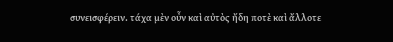συνεισφέρειν. τάχα μὲν οὖν καὶ αὐτὸς ἤδη ποτὲ καὶ ἄλλοτε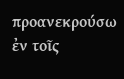προανεκρούσω ἐν τοῖς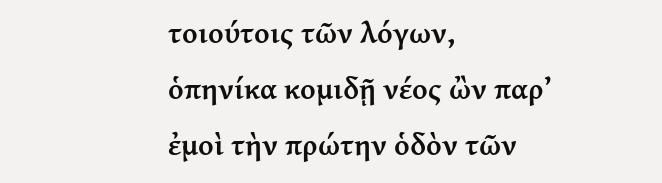τοιούτοις τῶν λόγων, ὁπηνίκα κομιδῇ νέος ὢν παρ’ ἐμοὶ τὴν πρώτην ὁδὸν τῶν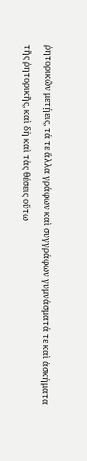ῥητορικῶν μετῄεις, τά τε ἄλλα γράφων καὶ συγγράφων γυμνάσματά τε καὶ ἀσκήματα τῆς ῥητορικῆς, καὶ δὴ καὶ τὰς θέσεις οὕτω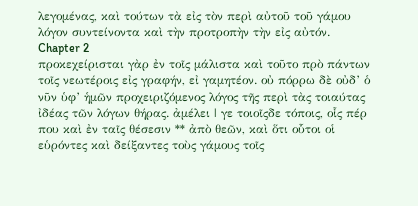λεγομένας, καὶ τούτων τὰ εἰς τὸν περὶ αὐτοῦ τοῦ γάμου λόγον συντείνοντα καὶ τὴν προτροπὴν τὴν εἰς αὐτόν.
Chapter 2
προκεχείρισται γὰρ ἐν τοῖς μάλιστα καὶ τοῦτο πρὸ πάντων τοῖς νεωτέροις εἰς γραφήν, εἰ γαμητέον. οὐ πόρρω δὲ οὐδ’ ὁ νῦν ὑφ’ ἡμῶν προχειριζόμενος λόγος τῆς περὶ τὰς τοιαύτας ἰδέας τῶν λόγων θήρας. ἀμέλει | γε τοιοῖςδε τόποις, οἷς πέρ που καὶ ἐν ταῖς θέσεσιν ** ἀπὸ θεῶν, καὶ ὅτι οὗτοι οἱ εὑρόντες καὶ δείξαντες τοὺς γάμους τοῖς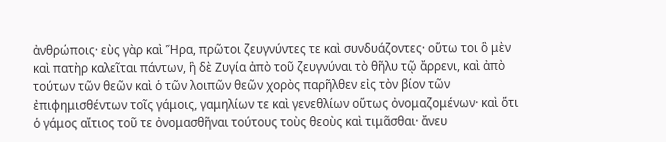ἀνθρώποις· εὺς γὰρ καὶ Ἥρα, πρῶτοι ζευγνύντες τε καὶ συνδυάζοντες· οὕτω τοι ὃ μὲν καὶ πατὴρ καλεῖται πάντων, ἣ δὲ Ζυγία ἀπὸ τοῦ ζευγνύναι τὸ θῆλυ τῷ ἄρρενι, καὶ ἀπὸ τούτων τῶν θεῶν καὶ ὁ τῶν λοιπῶν θεῶν χορὸς παρῆλθεν εἰς τὸν βίον τῶν ἐπιφημισθέντων τοῖς γάμοις, γαμηλίων τε καὶ γενεθλίων οὕτως ὀνομαζομένων· καὶ ὅτι ὁ γάμος αἴτιος τοῦ τε ὀνομασθῆναι τούτους τοὺς θεοὺς καὶ τιμᾶσθαι· ἄνευ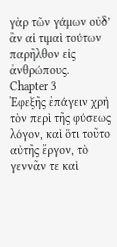γὰρ τῶν γάμων οὐδ’ ἂν αἱ τιμαὶ τούτων παρῆλθον εἰς ἀνθρώπους.
Chapter 3
Ἐφεξῆς ἐπάγειν χρὴ τὸν περὶ τῆς φύσεως λόγον, καὶ ὅτι τοῦτο αὐτῆς ἔργον, τὸ γεννᾶν τε καὶ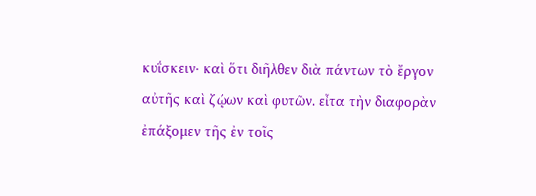κυΐσκειν· καὶ ὅτι διῆλθεν διὰ πάντων τὸ ἔργον αὐτῆς καὶ ζῴων καὶ φυτῶν. εἶτα τὴν διαφορὰν ἐπάξομεν τῆς ἐν τοῖς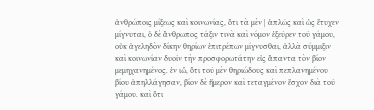ἀνθρώποις μίξεως καὶ κοινωνίας, ὅτι τὰ μὲν | ἁπλῶς καὶ ὡς ἔτυχεν μίγνυται, ὁ δὲ ἄνθρωπος τάξιν τινὰ καὶ νόμον ἐξεῦρεν τοῦ γάμου, οὐκ ἀγεληδὸν δίκην θηρίων ἐπιτρέπων μίγνυσθαι, ἀλλὰ σύμμιξιν καὶ κοινωνίαν δυοῖν τὴν προσφορωτάτην εἰς ἅπαντα τὸν βίον μεμηχανημένος. ἐν ιὧ, ὅτι τοῦ μὲν θηριώδους καὶ πεπλανημένου βίου ἀπηλλάγησαν, βίον δὲ ἥμερον καὶ τεταγμένον ἔσχον διὰ τοῦ γάμου. καὶ ὅτι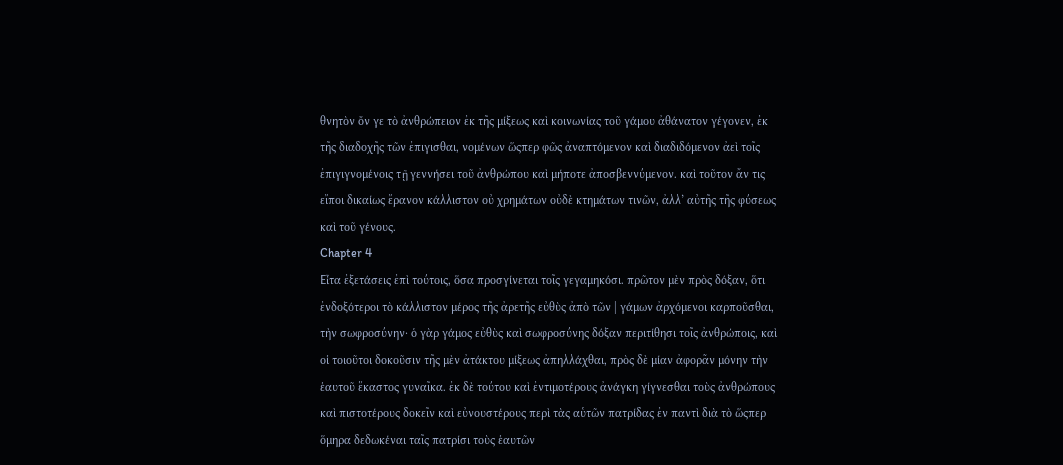θνητὸν ὄν γε τὸ ἀνθρώπειον ἐκ τῆς μίξεως καὶ κοινωνίας τοῦ γάμου ἀθάνατον γέγονεν, ἐκ τῆς διαδοχῆς τῶν ἐπιγισθαι, νομένων ὥςπερ φῶς ἀναπτόμενον καὶ διαδιδόμενον ἀεὶ τοῖς ἐπιγιγνομένοις τῇ γεννήσει τοῦ ἀνθρώπου καὶ μήποτε ἀποσβεννύμενον. καὶ τοῦτον ἄν τις εἴποι δικαίως ἔρανον κάλλιστον οὐ χρημάτων οὐδὲ κτημάτων τινῶν, ἀλλ’ αὐτῆς τῆς φύσεως καὶ τοῦ γένους.
Chapter 4
Εἶτα ἐξετάσεις ἐπὶ τούτοις, ὅσα προσγίνεται τοῖς γεγαμηκόσι. πρῶτον μὲν πρὸς δόξαν, ὅτι ἐνδοξότεροι τὸ κάλλιστον μέρος τῆς ἀρετῆς εὐθὺς ἀπὸ τῶν | γάμων ἀρχόμενοι καρποῦσθαι, τὴν σωφροσύνην· ὁ γὰρ γάμος εὐθὺς καὶ σωφροσύνης δόξαν περιτίθησι τοῖς ἀνθρώποις, καὶ οἱ τοιοῦτοι δοκοῦσιν τῆς μὲν ἀτάκτου μίξεως ἀπηλλάχθαι, πρὸς δὲ μίαν ἀφορᾶν μόνην τὴν ἑαυτοῦ ἕκαστος γυναῖκα. ἐκ δὲ τούτου καὶ ἐντιμοτέρους ἀνάγκη γίγνεσθαι τοὺς ἀνθρώπους καὶ πιστοτέρους δοκεῖν καὶ εὐνουστέρους περὶ τὰς αὑτῶν πατρίδας ἐν παντὶ διὰ τὸ ὥςπερ ὅμηρα δεδωκέναι ταῖς πατρίσι τοὺς ἑαυτῶν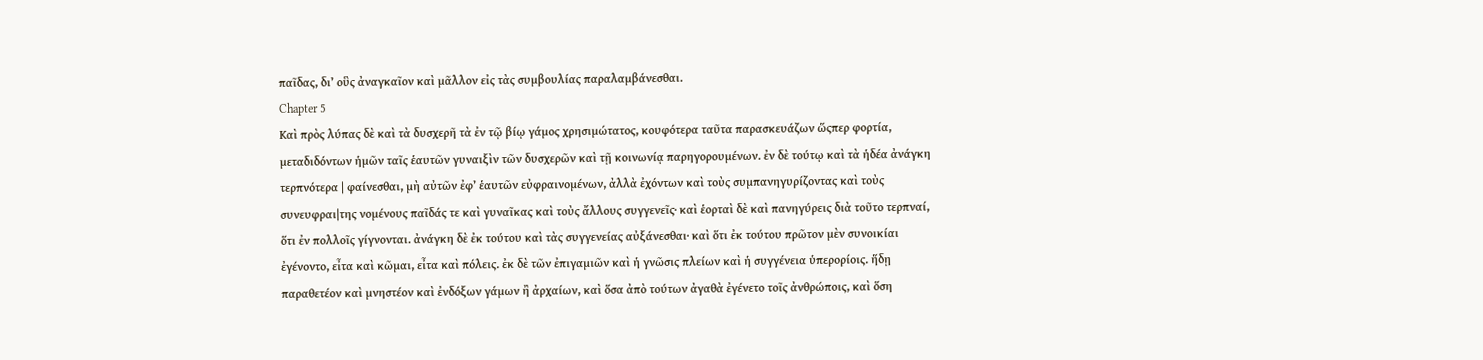παῖδας, δι’ οὓς ἀναγκαῖον καὶ μᾶλλον εἰς τὰς συμβουλίας παραλαμβάνεσθαι.
Chapter 5
Καὶ πρὸς λύπας δὲ καὶ τὰ δυσχερῆ τὰ ἐν τῷ βίῳ γάμος χρησιμώτατος, κουφότερα ταῦτα παρασκευάζων ὥςπερ φορτία, μεταδιδόντων ἡμῶν ταῖς ἑαυτῶν γυναιξὶν τῶν δυσχερῶν καὶ τῇ κοινωνίᾳ παρηγορουμένων. ἐν δὲ τούτῳ καὶ τὰ ἡδέα ἀνάγκη τερπνότερα | φαίνεσθαι, μὴ αὐτῶν ἐφ’ ἑαυτῶν εὐφραινομένων, ἀλλὰ ἐχόντων καὶ τοὺς συμπανηγυρίζοντας καὶ τοὺς συνευφραι|της νομένους παῖδάς τε καὶ γυναῖκας καὶ τοὺς ἄλλους συγγενεῖς· καὶ ἑορταὶ δὲ καὶ πανηγύρεις διὰ τοῦτο τερπναί, ὅτι ἐν πολλοῖς γίγνονται. ἀνάγκη δὲ ἐκ τούτου καὶ τὰς συγγενείας αὐξάνεσθαι· καὶ ὅτι ἐκ τούτου πρῶτον μὲν συνοικίαι ἐγένοντο, εἶτα καὶ κῶμαι, εἶτα καὶ πόλεις. ἐκ δὲ τῶν ἐπιγαμιῶν καὶ ἡ γνῶσις πλείων καὶ ἡ συγγένεια ὑπερορίοις. ἥδῃ παραθετέον καὶ μνηστέον καὶ ἐνδόξων γάμων ἢ ἀρχαίων, καὶ ὅσα ἀπὸ τούτων ἀγαθὰ ἐγένετο τοῖς ἀνθρώποις, καὶ ὅση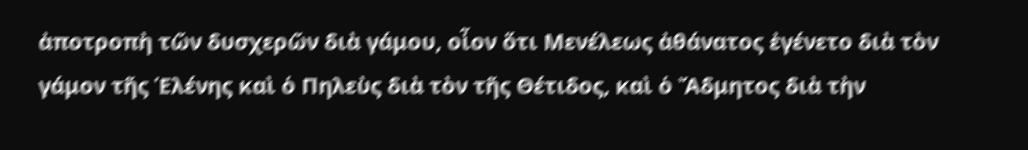ἀποτροπὴ τῶν δυσχερῶν διὰ γάμου, οἷον ὅτι Μενέλεως ἀθάνατος ἐγένετο διὰ τὸν γάμον τῆς Ἑλένης καὶ ὁ Πηλεὺς διὰ τὸν τῆς Θέτιδος, καὶ ὁ Ἄδμητος διὰ τὴν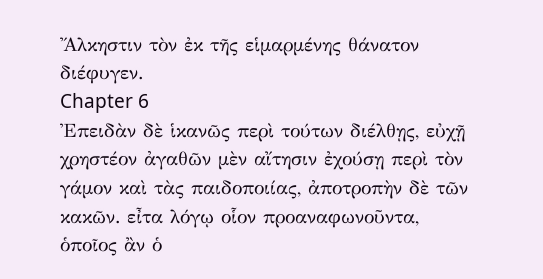Ἄλκηστιν τὸν ἐκ τῆς εἱμαρμένης θάνατον διέφυγεν.
Chapter 6
Ἐπειδὰν δὲ ἱκανῶς περὶ τούτων διέλθῃς, εὐχῇ χρηστέον ἀγαθῶν μὲν αἴτησιν ἐχούσῃ περὶ τὸν γάμον καὶ τὰς παιδοποιίας, ἀποτροπὴν δὲ τῶν κακῶν. εἶτα λόγῳ οἷον προαναφωνοῦντα, ὁποῖος ἂν ὁ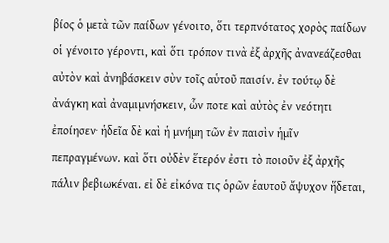βίος ὁ μετὰ τῶν παίδων γένοιτο, ὅτι τερπνότατος χορὸς παίδων οἱ γένοιτο γέροντι, καὶ ὅτι τρόπον τινὰ ἐξ ἀρχῆς ἀνανεάζεσθαι αὐτὸν καὶ ἀνηβάσκειν σὺν τοῖς αὑτοῦ παισίν. ἐν τούτῳ δὲ ἀνάγκη καὶ ἀναμιμνήσκειν, ὧν ποτε καὶ αὐτὸς ἐν νεότητι ἐποίησεν· ἡδεῖα δὲ καὶ ἡ μνήμη τῶν ἐν παισὶν ἡμῖν πεπραγμένων. καὶ ὅτι οὐδὲν ἕτερόν ἐστι τὸ ποιοῦν ἐξ ἀρχῆς πάλιν βεβιωκέναι. εἰ δὲ εἰκόνα τις ὁρῶν ἑαυτοῦ ἄψυχον ἥδεται,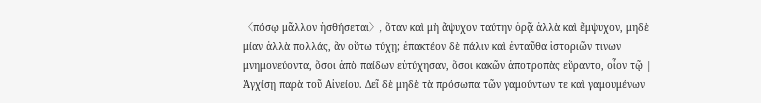〈πόσῳ μᾶλλον ἡσθήσεται〉, ὅταν καὶ μὴ ἄψυχον ταύτην ὁρᾷ ἀλλὰ καὶ ἔμψυχον, μηδὲ μίαν ἀλλὰ πολλάς, ἂν οὕτω τύχῃ; ἐπακτέον δὲ πάλιν καὶ ἐνταῦθα ἱστοριῶν τινων μνημονεύοντα, ὅσοι ἀπὸ παίδων εὐτύχησαν, ὅσοι κακῶν ἀποτροπὰς εὕραντο, οἷον τῷ | Ἀγχίσῃ παρὰ τοῦ Αἰνείου. Δεῖ δὲ μηδὲ τὰ πρόσωπα τῶν γαμούντων τε καὶ γαμουμένων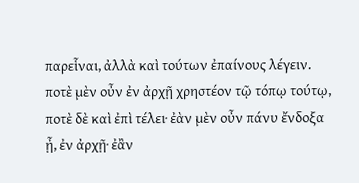παρεἷναι, ἀλλὰ καὶ τούτων ἐπαίνους λέγειν. ποτὲ μὲν οὖν ἐν ἀρχῇ χρηστέον τῷ τόπῳ τούτῳ, ποτὲ δὲ καὶ ἐπὶ τέλει· ἐὰν μὲν οὖν πάνυ ἔνδοξα ᾖ, ἐν ἀρχῇ· ἐἂν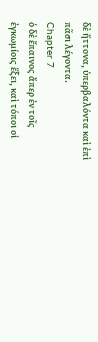δὲ ἥττονα, ὑπερβαλόντα καὶ ἐπὶ πᾶσι λέγοντα.
Chapter 7
ὁ δὲ ἔπαινος ἄπερ ἐν τοῖς ἐγκωμίοις ἕξει, καὶ τόποι οἱ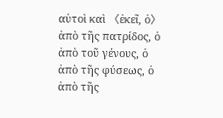αὐτοὶ καὶ 〈ἐκεῖ, ὁ〉 ἀπὸ τῆς πατρίδος, ὁ ἀπὸ τοῦ γένους, ὁ ἀπὸ τῆς φύσεως, ὁ ἀπὸ τῆς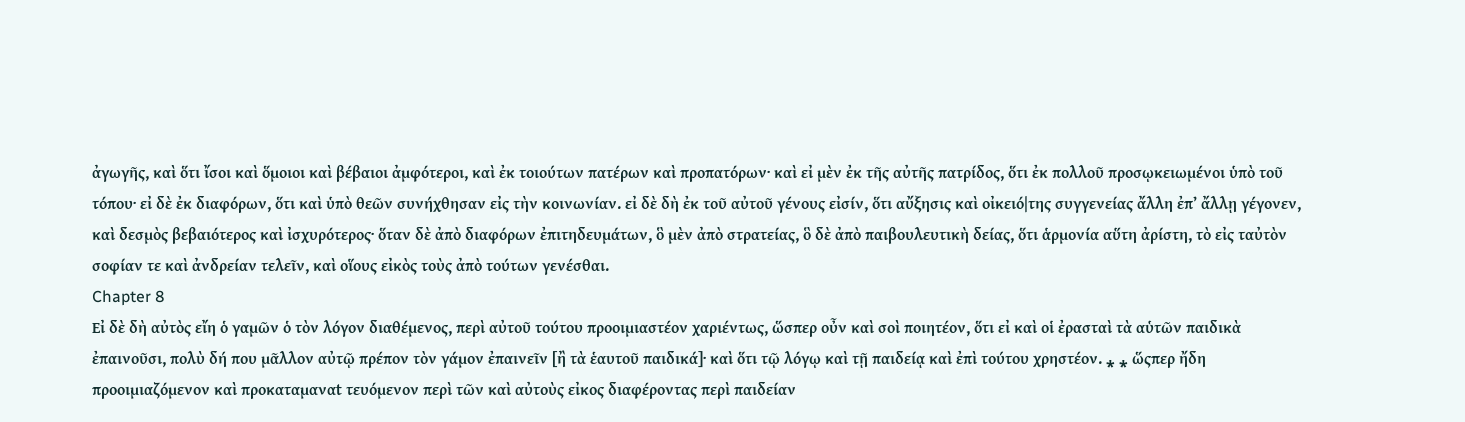ἀγωγῆς, καὶ ὅτι ἴσοι καὶ ὅμοιοι καὶ βέβαιοι ἀμφότεροι, καὶ ἐκ τοιούτων πατέρων καὶ προπατόρων· καὶ εἰ μὲν ἐκ τῆς αὐτῆς πατρίδος, ὅτι ἐκ πολλοῦ προσῳκειωμένοι ὑπὸ τοῦ τόπου· εἰ δὲ ἐκ διαφόρων, ὅτι καὶ ὑπὸ θεῶν συνήχθησαν εἰς τὴν κοινωνίαν. εἰ δὲ δὴ ἐκ τοῦ αὐτοῦ γένους εἰσίν, ὅτι αὔξησις καὶ οἰκειό|της συγγενείας ἄλλη ἐπ’ ἄλλῃ γέγονεν, καὶ δεσμὸς βεβαιότερος καὶ ἰσχυρότερος· ὅταν δὲ ἀπὸ διαφόρων ἐπιτηδευμάτων, ὃ μὲν ἀπὸ στρατείας, ὃ δὲ ἀπὸ παιβουλευτικὴ δείας, ὅτι ἁρμονία αὕτη ἀρίστη, τὸ εἰς ταὐτὸν σοφίαν τε καὶ ἀνδρείαν τελεῖν, καὶ οἵους εἰκὸς τοὺς ἀπὸ τούτων γενέσθαι.
Chapter 8
Εἰ δὲ δὴ αὐτὸς εἴη ὁ γαμῶν ὁ τὸν λόγον διαθέμενος, περὶ αὐτοῦ τούτου προοιμιαστέον χαριέντως, ὥσπερ οὖν καὶ σοὶ ποιητέον, ὅτι εἰ καὶ οἱ ἐρασταὶ τὰ αὑτῶν παιδικὰ ἐπαινοῦσι, πολὺ δή που μᾶλλον αὐτῷ πρέπον τὸν γάμον ἐπαινεῖν [ἢ τὰ ἑαυτοῦ παιδικά]· καὶ ὅτι τῷ λόγῳ καὶ τῇ παιδείᾳ καὶ ἐπὶ τούτου χρηστέον. ⁎ ⁎ ὥςπερ ἤδη προοιμιαζόμενον καὶ προκαταμαναt τευόμενον περὶ τῶν καὶ αὐτοὺς εἰκος διαφέροντας περὶ παιδείαν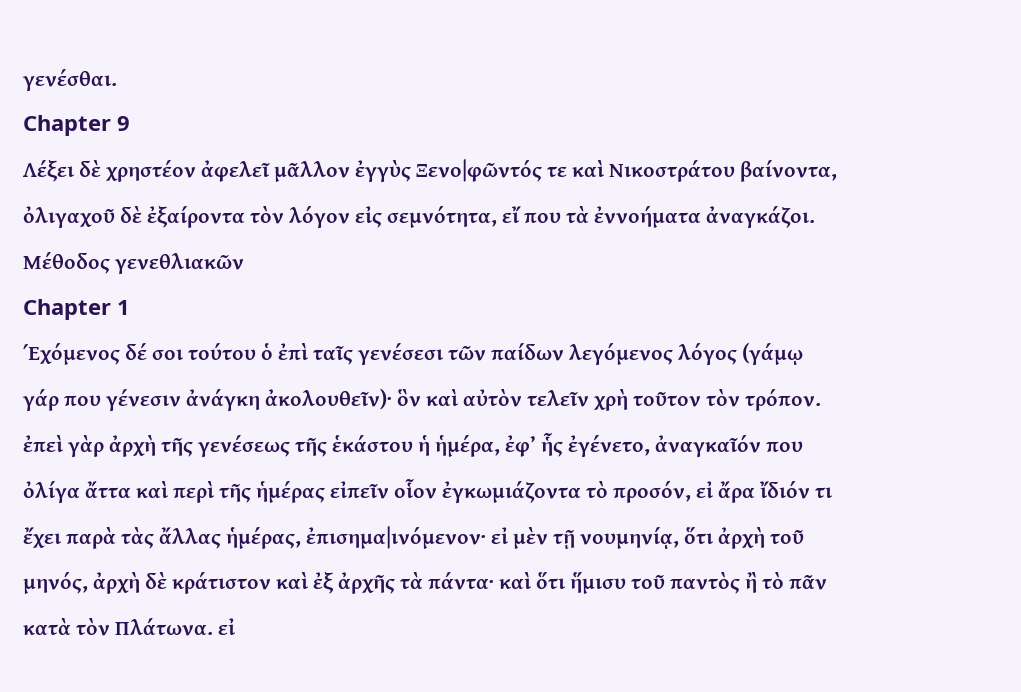γενέσθαι.
Chapter 9
Λέξει δὲ χρηστέον ἀφελεῖ μᾶλλον ἐγγὺς Ξενο|φῶντός τε καὶ Νικοστράτου βαίνοντα, ὀλιγαχοῦ δὲ ἐξαίροντα τὸν λόγον εἰς σεμνότητα, εἴ που τὰ ἐννοήματα ἀναγκάζοι.
Μέθοδος γενεθλιακῶν
Chapter 1
Έχόμενος δέ σοι τούτου ὁ ἐπὶ ταῖς γενέσεσι τῶν παίδων λεγόμενος λόγος (γάμῳ γάρ που γένεσιν ἀνάγκη ἀκολουθεῖν)· ὃν καὶ αὐτὸν τελεῖν χρὴ τοῦτον τὸν τρόπον. ἐπεὶ γὰρ ἀρχὴ τῆς γενέσεως τῆς ἑκάστου ἡ ἡμέρα, ἐφ’ ἧς ἐγένετο, ἀναγκαῖόν που ὀλίγα ἄττα καὶ περὶ τῆς ἡμέρας εἰπεῖν οἷον ἐγκωμιάζοντα τὸ προσόν, εἰ ἄρα ἴδιόν τι ἔχει παρὰ τὰς ἄλλας ἡμέρας, ἐπισημα|ινόμενον· εἰ μὲν τῇ νουμηνίᾳ, ὅτι ἀρχὴ τοῦ μηνός, ἀρχὴ δὲ κράτιστον καὶ ἐξ ἀρχῆς τὰ πάντα· καὶ ὅτι ἥμισυ τοῦ παντὸς ἢ τὸ πᾶν κατὰ τὸν Πλάτωνα. εἰ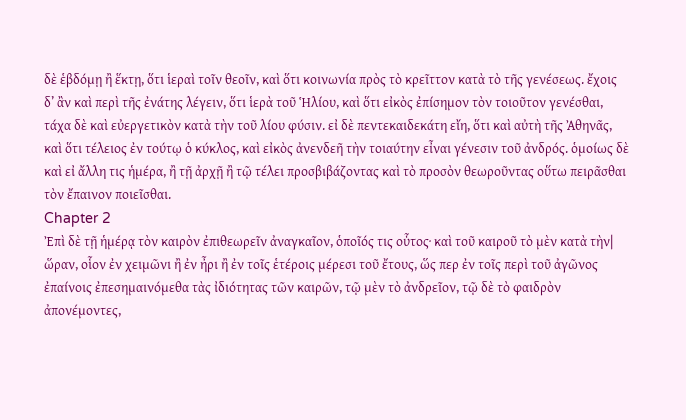δὲ ἑβδόμῃ ἢ ἕκτῃ, ὅτι ἱεραὶ τοῖν θεοῖν, καὶ ὅτι κοινωνία πρὸς τὸ κρεῖττον κατὰ τὸ τῆς γενέσεως. ἔχοις δ’ ἂν καὶ περὶ τῆς ἐνάτης λέγειν, ὅτι ἱερὰ τοῦ Ἡλίου, καὶ ὅτι εἰκὸς ἐπίσημον τὸν τοιοῦτον γενέσθαι, τάχα δὲ καὶ εὐεργετικὸν κατὰ τὴν τοῦ λίου φύσιν. εἰ δὲ πεντεκαιδεκάτη εἴη, ὅτι καὶ αὐτὴ τῆς Ἀθηνᾶς, καὶ ὅτι τέλειος ἐν τούτῳ ὁ κύκλος, καὶ εἰκὸς ἀνενδεῆ τὴν τοιαύτην εἶναι γένεσιν τοῦ ἀνδρός. ὁμοίως δὲ καὶ εἰ ἄλλη τις ἡμέρα, ἢ τῇ ἀρχῇ ἢ τῷ τέλει προσβιβάζοντας καὶ τὸ προσὸν θεωροῦντας οὕτω πειρᾶσθαι τὸν ἔπαινον ποιεῖσθαι.
Chapter 2
Ἐπὶ δὲ τῇ ἡμέρᾳ τὸν καιρὸν ἐπιθεωρεῖν ἀναγκαῖον, ὁποῖός τις οὗτος· καὶ τοῦ καιροῦ τὸ μὲν κατὰ τὴν| ὥραν, οἷον ἐν χειμῶνι ἢ ἐν ἦρι ἢ ἐν τοῖς ἑτέροις μέρεσι τοῦ ἔτους, ὥς περ ἐν τοῖς περὶ τοῦ ἀγῶνος ἐπαίνοις ἐπεσημαινόμεθα τὰς ἰδιότητας τῶν καιρῶν, τῷ μὲν τὸ ἀνδρεῖον, τῷ δὲ τὸ φαιδρὸν ἀπονέμοντες,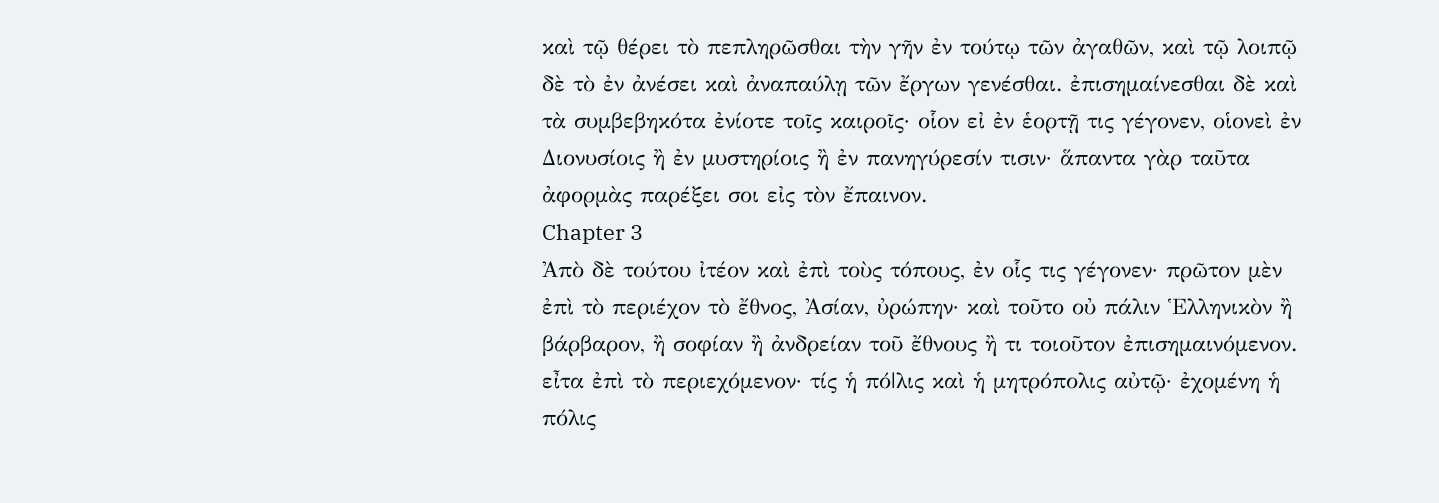καὶ τῷ θέρει τὸ πεπληρῶσθαι τὴν γῆν ἐν τούτῳ τῶν ἀγαθῶν, καὶ τῷ λοιπῷ δὲ τὸ ἐν ἀνέσει καὶ ἀναπαύλῃ τῶν ἔργων γενέσθαι. ἐπισημαίνεσθαι δὲ καὶ τὰ συμβεβηκότα ἐνίοτε τοῖς καιροῖς· οἷον εἰ ἐν ἑορτῇ τις γέγονεν, οἱονεὶ ἐν Διονυσίοις ἢ ἐν μυστηρίοις ἢ ἐν πανηγύρεσίν τισιν· ἅπαντα γὰρ ταῦτα ἀφορμὰς παρέξει σοι εἰς τὸν ἔπαινον.
Chapter 3
Ἀπὸ δὲ τούτου ἰτέον καὶ ἐπὶ τοὺς τόπους, ἐν οἷς τις γέγονεν· πρῶτον μὲν ἐπὶ τὸ περιέχον τὸ ἔθνος, Ἀσίαν, ὐρώπην· καὶ τοῦτο οὐ πάλιν Ἑλληνικὸν ἢ βάρβαρον, ἢ σοφίαν ἢ ἀνδρείαν τοῦ ἔθνους ἢ τι τοιοῦτον ἐπισημαινόμενον. εἶτα ἐπὶ τὸ περιεχόμενον· τίς ἡ πό|λις καὶ ἡ μητρόπολις αὐτῷ· ἐχομένη ἡ πόλις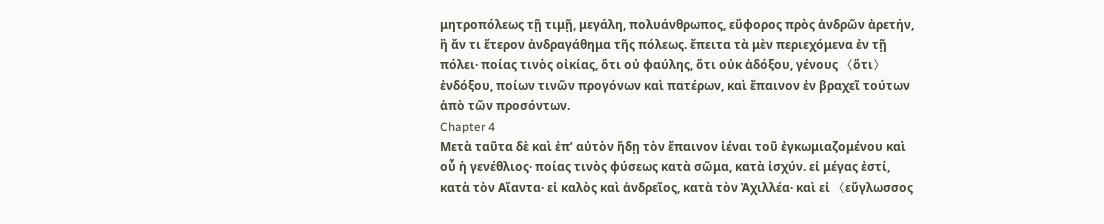μητροπόλεως τῇ τιμῇ, μεγάλη, πολυάνθρωπος, εὔφορος πρὸς ἀνδρῶν ἀρετήν, ἢ ἄν τι ἕτερον ἀνδραγάθημα τῆς πόλεως. ἔπειτα τὰ μὲν περιεχόμενα ἐν τῇ πόλει· ποίας τινὸς οἰκίας, ὅτι οὐ φαύλης, ὅτι οὐκ ἀδόξου, γένους 〈ὅτι〉 ἐνδόξου, ποίων τινῶν προγόνων καὶ πατέρων, καὶ ἔπαινον ἐν βραχεῖ τούτων ἀπὸ τῶν προσόντων.
Chapter 4
Μετὰ ταῦτα δὲ καὶ ἐπ’ αὐτὸν ἥδῃ τὸν ἔπαινον ἰέναι τοῦ ἐγκωμιαζομένου καὶ οὗ ἡ γενέθλιος· ποίας τινὸς φύσεως κατὰ σῶμα, κατὰ ἰσχύν. εἰ μέγας ἐστί, κατὰ τὸν Αἴαντα· εἰ καλὸς καὶ ἀνδρεῖος, κατὰ τὸν Ἀχιλλέα· καὶ εἰ 〈εὔγλωσσος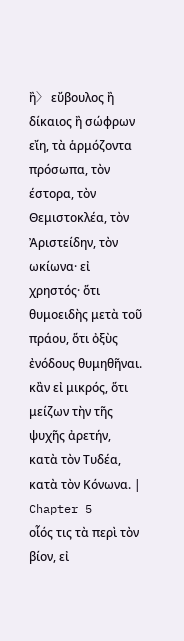ἢ〉 εὔβουλος ἢ δίκαιος ἢ σώφρων εἴη, τὰ ἁρμόζοντα πρόσωπα, τὸν έστορα, τὸν Θεμιστοκλέα, τὸν Ἀριστείδην, τὸν ωκίωνα· εἰ χρηστός· ὅτι θυμοειδὴς μετὰ τοῦ πράου, ὅτι ὀξὺς ἐνόδους θυμηθῆναι. κἂν εἰ μικρός, ὅτι μείζων τὴν τῆς ψυχῆς ἀρετήν, κατὰ τὸν Τυδέα, κατὰ τὸν Κόνωνα. |
Chapter 5
οἷός τις τὰ περὶ τὸν βίον, εἰ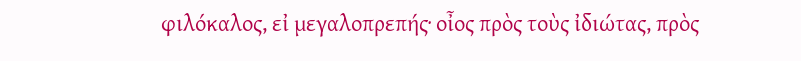φιλόκαλος, εἰ μεγαλοπρεπής· οἶος πρὸς τοὺς ἰδιώτας, πρὸς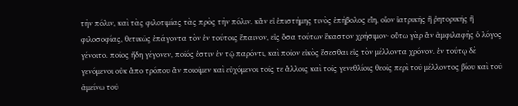τὴν πόλιν, καὶ τὰς φιλοτιμίας τὰς πρὸς τὴν πόλιν. κἂν εἰ ἐπιστήμης τινὸς ἐπήβολος εἴη, οἷον ἰατρικῆς ἢ ῥητορικῆς ἢ φιλοσοφίας, θετικῶς ἐπάγοντα τὸν ἐν τούτοις ἔπαινον, εἰς ὅσα τούτων ἕκαστον χρήσιμον· οὕτω γὰρ ἂν ἀμφιλαφὴς ὁ λόγος γένοιτο. ποῖος ἤδη γέγονεν, ποῖός ἐστιν ἐν τῷ παρόντι, καὶ ποῖον εἰκὸς ἔσεσθαι εἰς τὸν μέλλοντα χρόνον. ἐν τούτῳ δὲ γενόμενοι οὐκ ἄπο τρόπου ἂν ποιοῖμεν καὶ εὐχόμενοι τοῖς τε ἄλλοις καὶ τοῖς γενεθλίοις θεοῖς περὶ τοῦ μέλλοντος βίου καὶ τοῦ ἀμείνω τοῦ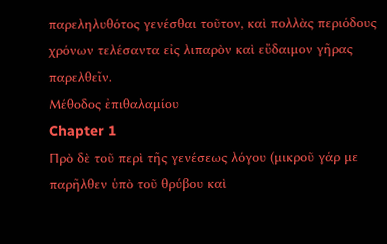παρεληλυθότος γενέσθαι τοῦτον, καὶ πολλὰς περιόδους χρόνων τελέσαντα εἰς λιπαρὸν καὶ εὔδαιμον γῆρας παρελθεῖν.
Μέθοδος ἐπιθαλαμίου
Chapter 1
Πρὸ δὲ τοῦ περὶ τῆς γενέσεως λόγου (μικροῦ γάρ με παρῆλθεν ὑπὸ τοῦ θρύβου καὶ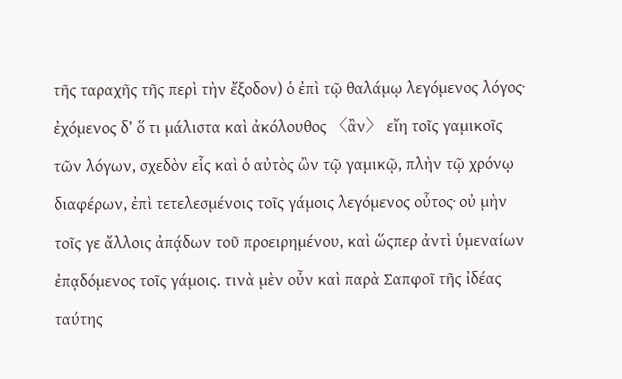τῆς ταραχῆς τῆς περὶ τὴν ἔξοδον) ὁ ἐπὶ τῷ θαλάμῳ λεγόμενος λόγος· ἐχόμενος δ’ ὅ τι μάλιστα καὶ ἀκόλουθος 〈ἂν〉 εἴη τοῖς γαμικοῖς τῶν λόγων, σχεδὸν εἷς καὶ ὁ αὐτὸς ὢν τῷ γαμικῷ, πλὴν τῷ χρόνῳ διαφέρων, ἐπὶ τετελεσμένοις τοῖς γάμοις λεγόμενος οὗτος· οὐ μὴν τοῖς γε ἄλλοις ἀπᾴδων τοῦ προειρημένου, καὶ ὥςπερ ἀντὶ ὑμεναίων ἐπᾳδόμενος τοῖς γάμοις. τινὰ μὲν οὖν καὶ παρὰ Σαπφοῖ τῆς ἰδέας ταύτης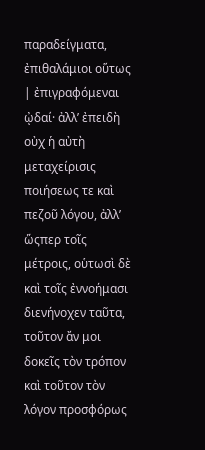παραδείγματα, ἐπιθαλάμιοι οὕτως | ἐπιγραφόμεναι ᾠδαί· ἀλλ’ ἐπειδὴ οὐχ ἡ αὐτὴ μεταχείρισις ποιήσεως τε καὶ πεζοῦ λόγου, ἀλλ’ ὥςπερ τοῖς μέτροις, οὑτωσὶ δὲ καὶ τοῖς ἐννοήμασι διενήνοχεν ταῦτα, τοῦτον ἄν μοι δοκεῖς τὸν τρόπον καὶ τοῦτον τὸν λόγον προσφόρως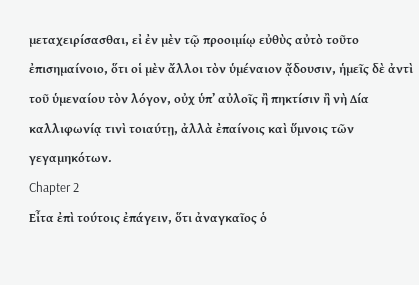μεταχειρίσασθαι, εἰ ἐν μὲν τῷ προοιμίῳ εὐθὺς αὐτὸ τοῦτο ἐπισημαίνοιο, ὅτι οἱ μὲν ἄλλοι τὸν ὑμέναιον ᾄδουσιν, ἡμεῖς δὲ ἀντὶ τοῦ ὑμεναίου τὸν λόγον, οὐχ ὑπ’ αὐλοῖς ἢ πηκτίσιν ἢ νὴ Δία καλλιφωνίᾳ τινὶ τοιαύτῃ, ἀλλὰ ἐπαίνοις καὶ ὕμνοις τῶν γεγαμηκότων.
Chapter 2
Εἶτα ἐπὶ τούτοις ἐπάγειν, ὅτι ἀναγκαῖος ὁ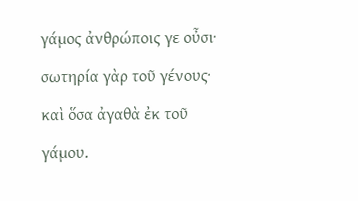γάμος ἀνθρώποις γε οὖσι· σωτηρία γὰρ τοῦ γένους· καὶ ὅσα ἀγαθὰ ἐκ τοῦ γάμου.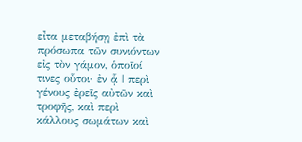εἶτα μεταβήσῃ ἐπὶ τὰ πρόσωπα τῶν συνιόντων εἰς τὸν γάμον, ὁποῖοί τινες οὗτοι· ἐν ᾇ | περὶ γένους ἐρεῖς αὐτῶν καὶ τροφῆς, καὶ περὶ κάλλους σωμάτων καὶ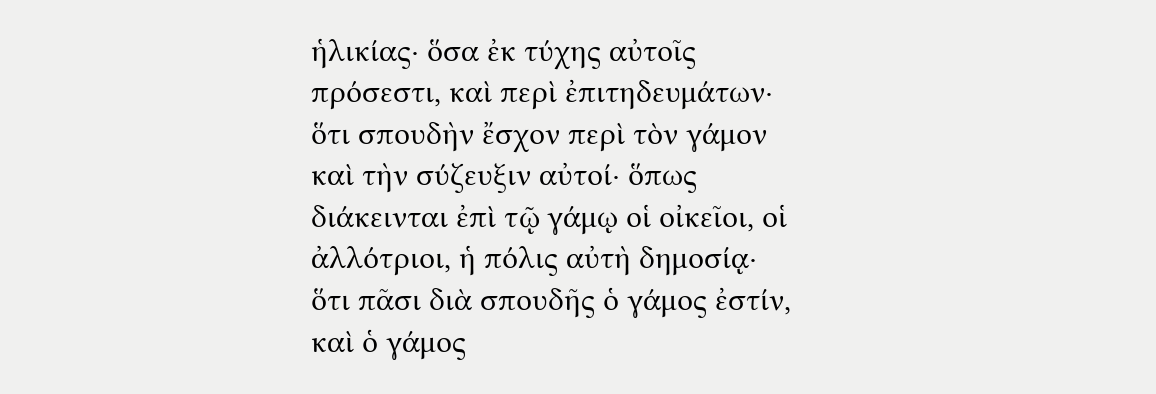ἡλικίας· ὅσα ἐκ τύχης αὐτοῖς πρόσεστι, καὶ περὶ ἐπιτηδευμάτων· ὅτι σπουδὴν ἔσχον περὶ τὸν γάμον καὶ τὴν σύζευξιν αὐτοί· ὅπως διάκεινται ἐπὶ τῷ γάμῳ οἱ οἰκεῖοι, οἱ ἀλλότριοι, ἡ πόλις αὐτὴ δημοσίᾳ· ὅτι πᾶσι διὰ σπουδῆς ὁ γάμος ἐστίν, καὶ ὁ γάμος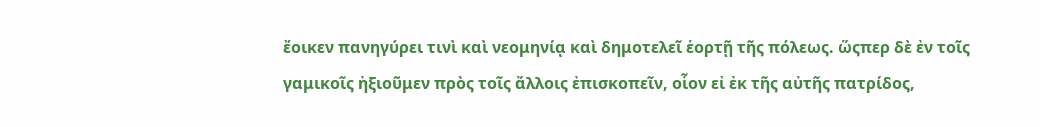ἔοικεν πανηγύρει τινὶ καὶ νεομηνίᾳ καὶ δημοτελεῖ ἑορτῇ τῆς πόλεως. ὥςπερ δὲ ἐν τοῖς γαμικοῖς ἠξιοῦμεν πρὸς τοῖς ἄλλοις ἐπισκοπεῖν, οἷον εἰ ἐκ τῆς αὐτῆς πατρίδος,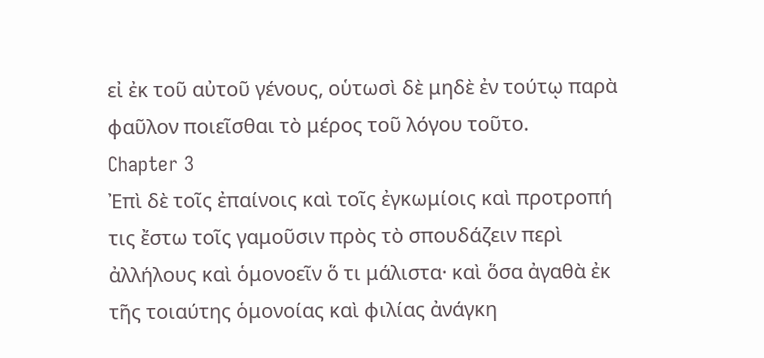εἰ ἐκ τοῦ αὐτοῦ γένους, οὑτωσὶ δὲ μηδὲ ἐν τούτῳ παρὰ φαῦλον ποιεῖσθαι τὸ μέρος τοῦ λόγου τοῦτο.
Chapter 3
Ἐπὶ δὲ τοῖς ἐπαίνοις καὶ τοῖς ἐγκωμίοις καὶ προτροπή τις ἔστω τοῖς γαμοῦσιν πρὸς τὸ σπουδάζειν περὶ ἀλλήλους καὶ ὁμονοεῖν ὅ τι μάλιστα· καὶ ὅσα ἀγαθὰ ἐκ τῆς τοιαύτης ὁμονοίας καὶ φιλίας ἀνάγκη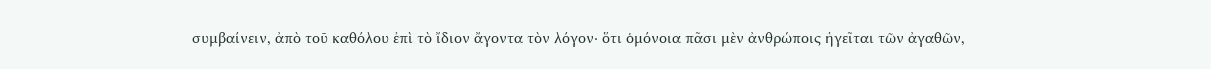συμβαίνειν, ἀπὸ τοῦ καθόλου ἐπὶ τὸ ἴδιον ἄγοντα τὸν λόγον· ὅτι ὁμόνοια πᾶσι μὲν ἀνθρώποις ἡγεῖται τῶν ἀγαθῶν,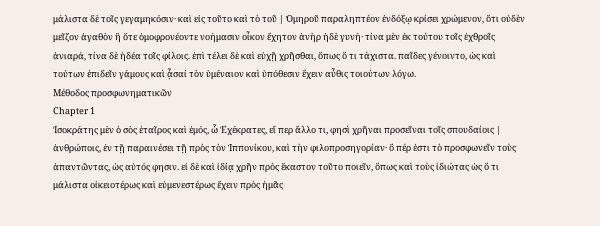μάλιστα δὲ τοῖς γεγαμηκόσιν· καὶ εἰς τοῦτο καὶ τὸ τοῦ | Ὁμηροῦ παραληπτέον ἐνδόξῳ κρίσει χρώμενον, ὅτι οὐδὲν μεῖζον ἀγαθὸν ἢ ὅτε ὁμοφρονέοντε νοήμασιν οἶκον ἔχητον ἀνὴρ ἠδὲ γυνή· τίνα μὲν ἐκ τούτου τοῖς ἐχθροῖς ἀνιαρά, τίνα δὲ ἡδέα τοῖς φίλοις. ἐπὶ τέλει δὲ καὶ εὐχῇ χρῆσθαι, ὅπως ὅ τι τάχιστα. παῖδες γένοιντο, ὡς καὶ τούτων ἐπιδεῖν γάμους καὶ ᾆσαί τὸν ὑμέναιον καὶ ὑπόθεσιν ἔχειν αὖθις τοιούτων λόγω.
Μέθοδος προσφωνηματικῶν
Chapter 1
Ἰσοκράτης μὲν ὁ σὸς ἑταῖρος καὶ ἐμός, ὦ Ἐχέκρατες, εἴ περ ἄλλο τι, φησὶ χρῆναι προσεῖναι τοῖς σπουδαίοις | ἀνθρώποις, ἐν τῇ παραινέσει τῇ πρὸς τὸν Ἰππονίκου, καὶ τὴν φιλοπροσηγορίαν· ὅ πέρ ἐστι τὸ προσφωνεῖν τοὺς ἀπαντῶντας, ὡς αὐτός φησιν. εἰ δὲ καὶ ἰδίᾳ χρῆν πρὸς ἕκαστον τοῦτο ποιεῖν, ὅπως καὶ τοὺς ἰδιώτας ὡς ὅ τι μάλιστα οἰκειοτέρως καὶ εὐμενεστέρως ἔχειν πρὸς ἡμᾶς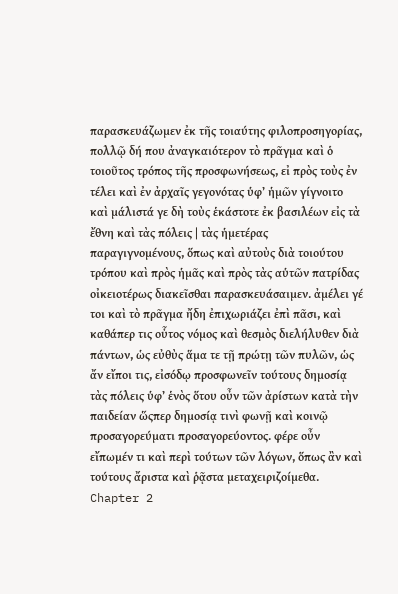παρασκευάζωμεν ἐκ τῆς τοιαύτης φιλοπροσηγορίας, πολλῷ δή που ἀναγκαιότερον τὸ πρᾶγμα καὶ ὁ τοιοῦτος τρόπος τῆς προσφωνήσεως, εἰ πρὸς τοὺς ἐν τέλει καὶ ἐν ἀρχαῖς γεγονότας ὑφ’ ἡμῶν γίγνοιτο καὶ μάλιστά γε δὴ τοὺς ἑκάστοτε ἐκ βασιλέων εἰς τὰ ἔθνη καὶ τὰς πόλεις | τὰς ἡμετέρας παραγιγνομένους, ὅπως καὶ αὐτοὺς διὰ τοιούτου τρόπου καὶ πρὸς ἡμᾶς καὶ πρὸς τὰς αὑτῶν πατρίδας οἰκειοτέρως διακεῖσθαι παρασκευάσαιμεν. ἀμέλει γέ τοι καὶ τὸ πρᾶγμα ἤδη ἐπιχωριάζει ἐπὶ πᾶσι, καὶ καθάπερ τις οὗτος νόμος καὶ θεσμὸς διελήλυθεν διὰ πάντων, ὡς εὐθὺς ἅμα τε τῇ πρώτῃ τῶν πυλῶν, ὡς ἄν εἴποι τις, εἰσόδῳ προσφωνεῖν τούτους δημοσίᾳ τὰς πόλεις ὑφ’ ἑνὸς ὅτου οὖν τῶν ἀρίστων κατὰ τὴν παιδείαν ὥςπερ δημοσίᾳ τινὶ φωνῇ καὶ κοινῷ προσαγορεύματι προσαγορεύοντος. φέρε οὖν εἴπωμέν τι καὶ περὶ τούτων τῶν λόγων, ὅπως ἂν καὶ τούτους ἄριστα καὶ ῥᾷστα μεταχειριζοίμεθα.
Chapter 2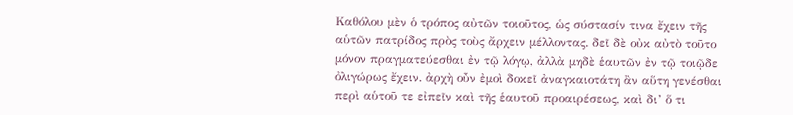Καθόλου μὲν ὁ τρόπος αὐτῶν τοιοῦτος, ὡς σύστασίν τινα ἔχειν τῆς αὑτῶν πατρίδος πρὸς τοὺς ἄρχειν μέλλοντας. δεῖ δὲ οὐκ αὐτὸ τοῦτο μόνον πραγματεύεσθαι ἐν τῷ λόγῳ, ἀλλὰ μηδὲ ἑαυτῶν ἐν τῷ τοιῷδε ὀλιγώρως ἔχειν. ἀρχὴ οὖν ἐμοὶ δοκεῖ ἀναγκαιοτάτη ἂν αὕτη γενέσθαι περὶ αὑτοῦ τε εἰπεῖν καὶ τῆς ἑαυτοῦ προαιρέσεως, καὶ δι’ ὅ τι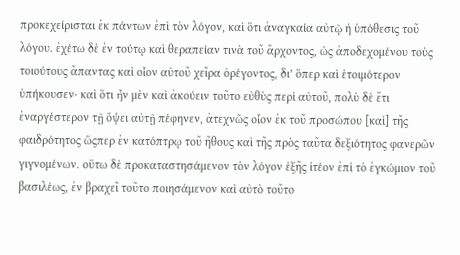προκεχείρισται ἐκ πάντων ἐπὶ τὸν λόγον, καὶ ὅτι ἀναγκαία αὐτῷ ἡ ὑπόθεσις τοῦ λόγου. ἐχέτω δὲ ἐν τούτῳ καὶ θεραπείαν τινὰ τοῦ ἄρχοντος, ὡς ἀποδεχομένου τοὺς τοιούτους ἄπαντας καὶ οἷον αὐτοῦ χεῖρα ὀρέγοντος, δι’ ὅπερ καὶ ἑτοιμότερον ὑπήκουσεν· καὶ ὅτι ἦν μὲν καὶ ἀκούειν τοῦτο εὐθὺς περὶ αὐτοῦ, πολὺ δὲ ἔτι ἐναργέστερον τῇ ὄψει αὐτῇ πέφηνεν, ἀτεχνῶς οἷον ἐκ τοῦ προσώπου [καὶ] τῆς φαιδρότητος ὥςπερ ἐν κατόπτρῳ τοῦ ἤθους καὶ τῆς πρὸς ταῦτα δεξιότητος φανερῶν γιγνομένων. οὕτω δὲ προκαταστησάμενον τὸν λόγον ἑξῆς ἰτέον ἐπὶ τὸ ἐγκώμιον τοῦ βασιλέως, ἐν βραχεῖ τοῦτο ποιησάμενον καὶ αὐτὸ τοῦτο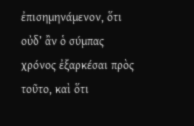ἐπισημηνάμενον, ὅτι οὐδ’ ἂν ὁ σύμπας χρόνος ἐξαρκέσαι πρὸς τοῦτο, καὶ ὅτι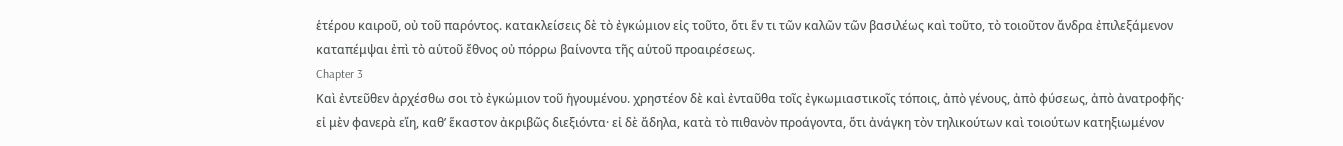ἑτέρου καιροῦ, οὐ τοῦ παρόντος. κατακλείσεις δὲ τὸ ἐγκώμιον εἰς τοῦτο, ὅτι ἕν τι τῶν καλῶν τῶν βασιλέως καὶ τοῦτο, τὸ τοιοῦτον ἄνδρα ἐπιλεξάμενον καταπέμψαι ἐπὶ τὸ αὑτοῦ ἔθνος οὐ πόρρω βαίνοντα τῆς αὑτοῦ προαιρέσεως.
Chapter 3
Καὶ ἐντεῦθεν ἀρχέσθω σοι τὸ ἐγκώμιον τοῦ ἡγουμένου. χρηστέον δὲ καὶ ἐνταῦθα τοῖς ἐγκωμιαστικοῖς τόποις, ἀπὸ γένους, ἀπὸ φύσεως, ἀπὸ ἀνατροφῆς· εἰ μὲν φανερὰ εἴη, καθ’ ἕκαστον ἀκριβῶς διεξιόντα· εἰ δὲ ἄδηλα, κατὰ τὸ πιθανὸν προάγοντα, ὅτι ἀνάγκη τὸν τηλικούτων καὶ τοιούτων κατηξιωμένον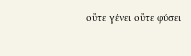οὔτε γένει οὔτε φύσει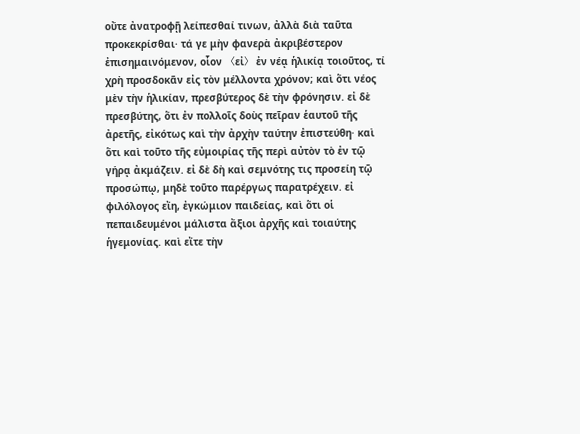οὔτε ἀνατροφῇ λείπεσθαί τινων, ἀλλὰ διὰ ταῦτα προκεκρίσθαι· τά γε μὴν φανερὰ ἀκριβέστερον ἐπισημαινόμενον, οἷον 〈εἰ〉 ἐν νέᾳ ἡλικίᾳ τοιοῦτος, τί χρὴ προσδοκᾶν εἰς τὸν μέλλοντα χρόνον; καὶ ὅτι νέος μὲν τὴν ἡλικίαν, πρεσβύτερος δὲ τὴν φρόνησιν. εἰ δὲ πρεσβύτης, ὅτι ἐν πολλοῖς δοὺς πεῖραν ἑαυτοῦ τῆς ἀρετῆς, εἰκότως καὶ τὴν ἀρχὴν ταύτην ἐπιστεύθη· καὶ ὅτι καὶ τοῦτο τῆς εὐμοιρίας τῆς περὶ αὐτὸν τὸ ἐν τῷ γήρᾳ ἀκμάζειν. εἰ δὲ δὴ καὶ σεμνότης τις προσείη τῷ προσώπῳ, μηδὲ τοῦτο παρέργως παρατρέχειν. εἰ φιλόλογος εἴη, ἐγκώμιον παιδείας, καὶ ὅτι οἱ πεπαιδευμένοι μάλιστα ἄξιοι ἀρχῆς καὶ τοιαύτης ἡγεμονίας. καὶ εἴτε τὴν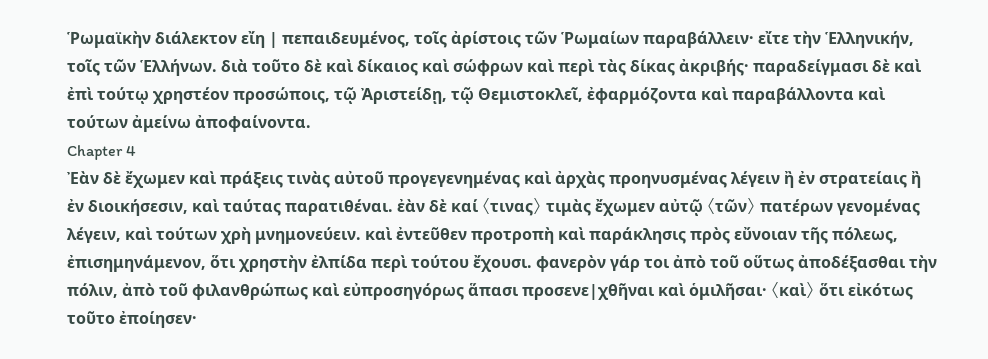Ῥωμαϊκὴν διάλεκτον εἴη | πεπαιδευμένος, τοῖς ἀρίστοις τῶν Ῥωμαίων παραβάλλειν· εἴτε τὴν Ἑλληνικήν, τοῖς τῶν Ἑλλήνων. διὰ τοῦτο δὲ καὶ δίκαιος καὶ σώφρων καὶ περὶ τὰς δίκας ἀκριβής· παραδείγμασι δὲ καὶ ἐπὶ τούτῳ χρηστέον προσώποις, τῷ Ἀριστείδῃ, τῷ Θεμιστοκλεῖ, ἐφαρμόζοντα καὶ παραβάλλοντα καὶ τούτων ἀμείνω ἀποφαίνοντα.
Chapter 4
Ἐὰν δὲ ἔχωμεν καὶ πράξεις τινὰς αὐτοῦ προγεγενημένας καὶ ἀρχὰς προηνυσμένας λέγειν ἢ ἐν στρατείαις ἢ ἐν διοικήσεσιν, καὶ ταύτας παρατιθέναι. ἐὰν δὲ καί 〈τινας〉 τιμὰς ἔχωμεν αὐτῷ 〈τῶν〉 πατέρων γενομένας λέγειν, καὶ τούτων χρὴ μνημονεύειν. καὶ ἐντεῦθεν προτροπὴ καὶ παράκλησις πρὸς εὔνοιαν τῆς πόλεως, ἐπισημηνάμενον, ὅτι χρηστὴν ἐλπίδα περὶ τούτου ἔχουσι. φανερὸν γάρ τοι ἀπὸ τοῦ οὕτως ἀποδέξασθαι τὴν πόλιν, ἀπὸ τοῦ φιλανθρώπως καὶ εὐπροσηγόρως ἅπασι προσενε|χθῆναι καὶ ὁμιλῆσαι· 〈καὶ〉 ὅτι εἰκότως τοῦτο ἐποίησεν·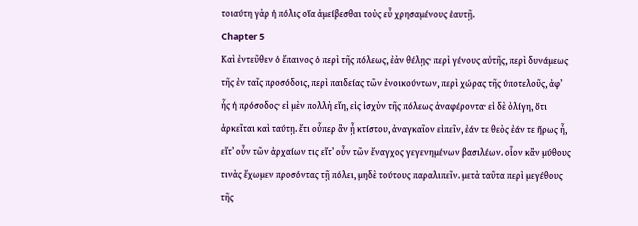τοιαύτη γὰρ ἡ πόλις οἵα ἀμείβεσθαι τοὺς εὖ χρησαμένους ἑαυτῇ.
Chapter 5
Καὶ ἐντεῦθεν ὁ ἔπαινος ὁ περὶ τῆς πόλεως, ἐὰν θέλῃς· περὶ γένους αὐτῆς, περὶ δυνάμεως τῆς ἐν ταῖς προσόδοις, περὶ παιδείας τῶν ἐνοικούντων, περὶ χώρας τῆς ὑποτελοῦς, ἀφ’ ἧς ἡ πρόσοδος· εἰ μὲν πολλὴ εἴη, εἰς ἰσχὺν τῆς πόλεως ἀναφέροντα· εἰ δὲ ὀλίγη, ὅτι ἀρκεῖται καὶ ταύτῃ. ἔτι οὗπερ ἂν ᾖ κτίστου, ἀναγκαῖον εἰπεῖν, ἐάν τε θεὸς ἐάν τε ἥρως ἦ, εἴτ’ οὖν τῶν ἀρχαίων τις εἴτ’ οὖν τῶν ἔναγχος γεγενημένων βασιλέων. οἷον κἂν μύθους τινὰς ἔχωμεν προσόντας τῇ πόλει, μηδὲ τούτους παραλιπεῖν. μετὰ ταῦτα περὶ μεγέθους τῆς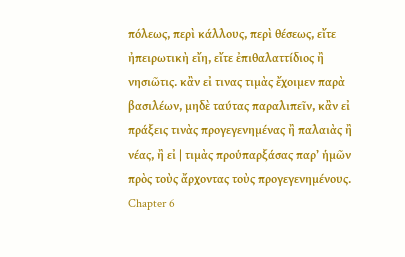πόλεως, περὶ κάλλους, περὶ θέσεως, εἴτε ἠπειρωτικὴ εἴη, εἴτε ἐπιθαλαττίδιος ἢ νησιῶτις. κἂν εἰ τινας τιμὰς ἔχοιμεν παρὰ βασιλέων, μηδὲ ταύτας παραλιπεῖν, κἂν εἰ πράξεις τινὰς προγεγενημένας ἢ παλαιὰς ἢ νέας, ἢ εἰ | τιμὰς προὑπαρξάσας παρ’ ἡμῶν πρὸς τοὺς ἄρχοντας τοὺς προγεγενημένους.
Chapter 6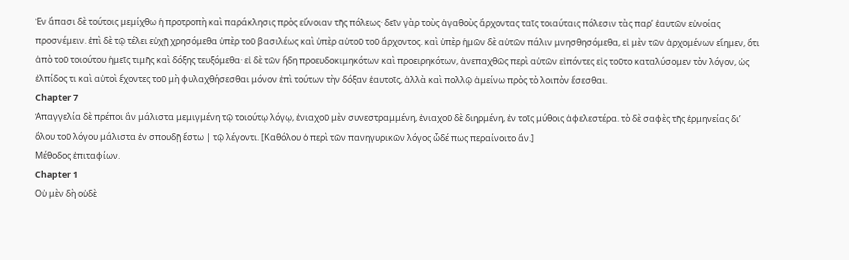Ἐν ἅπασι δὲ τούτοις μεμίχθω ἡ προτροπὴ καὶ παράκλησις πρὸς εὔνοιαν τῆς πόλεως· δεῖν γὰρ τοὺς ἀγαθοὺς ἄρχοντας ταῖς τοιαύταις πόλεσιν τὰς παρ’ ἑαυτῶν εὐνοίας προσνέμειν. ἐπὶ δὲ τῷ τέλει εὐχῇ χρησόμεθα ὑπὲρ τοῦ βασιλέως καὶ ὑπὲρ αὐτοῦ τοῦ ἄρχοντος. καὶ ὑπὲρ ἡμῶν δὲ αὐτῶν πάλιν μνησθησόμεθα, εἰ μὲν τῶν ἀρχομένων εἴημεν, ὅτι ἀπὸ τοῦ τοιούτου ἡμεῖς τιμῆς καὶ δόξης τευξόμεθα· εἰ δὲ τῶν ἤδη προευδοκιμηκότων καὶ προειρηκότων, ἀνεπαχθῶς περὶ αὑτῶν εἰπόντες εἰς τοῦτο καταλύσομεν τὸν λόγον, ὡς ἐλπίδος τι καὶ αὐτοὶ ἔχοντες τοῦ μὴ φυλαχθήσεσθαι μόνον ἐπὶ τούτων τὴν δόξαν ἑαυτοῖς, ἀλλὰ καὶ πολλῷ ἀμείνω πρὸς τὸ λοιπὸν ἔσεσθαι.
Chapter 7
Ἀπαγγελία δὲ πρέποι ἂν μάλιστα μεμιγμένη τῷ τοιούτῳ λόγῳ, ἐνιαχοῦ μὲν συνεστραμμένη, ἐνιαχοῦ δὲ διηρμένη, ἐν τοῖς μύθοις ἀφελεστέρα. τὸ δὲ σαφὲς τῆς ἑρμηνείας δι’ ὅλου τοῦ λόγου μάλιστα ἐν σπουδῇ ἔστω | τῷ λέγοντι. [Καθόλου ὁ περὶ τῶν πανηγυρικῶν λόγος ὧδέ πως περαίνοιτο ἄν.]
Μέθοδος ἐπιταφίων.
Chapter 1
Οὐ μὲν δὴ οὐδὲ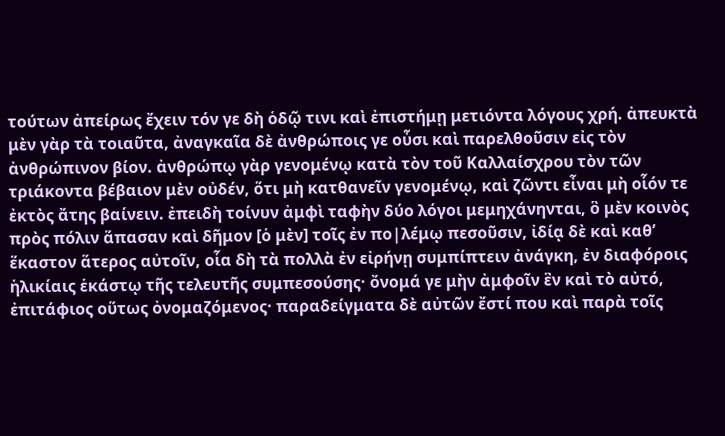τούτων ἀπείρως ἔχειν τόν γε δὴ ὁδῷ τινι καὶ ἐπιστήμῃ μετιόντα λόγους χρή. ἀπευκτὰ μὲν γὰρ τὰ τοιαῦτα, ἀναγκαῖα δὲ ἀνθρώποις γε οὖσι καὶ παρελθοῦσιν εἰς τὸν ἀνθρώπινον βίον. ἀνθρώπῳ γὰρ γενομένῳ κατὰ τὸν τοῦ Καλλαίσχρου τὸν τῶν τριάκοντα βέβαιον μὲν οὐδέν, ὅτι μὴ κατθανεῖν γενομένῳ, καὶ ζῶντι εἶναι μὴ οἷόν τε ἐκτὸς ἄτης βαίνειν. ἐπειδὴ τοίνυν ἀμφὶ ταφὴν δύο λόγοι μεμηχάνηνται, ὃ μὲν κοινὸς πρὸς πόλιν ἅπασαν καὶ δῆμον [ὁ μὲν] τοῖς ἐν πο|λέμῳ πεσοῦσιν, ἰδίᾳ δὲ καὶ καθ’ ἕκαστον ἅτερος αὐτοῖν, οἷα δὴ τὰ πολλὰ ἐν εἰρήνῃ συμπίπτειν ἀνάγκη, ἐν διαφόροις ἡλικίαις ἑκάστῳ τῆς τελευτῆς συμπεσούσης· ὄνομά γε μὴν ἀμφοῖν ἓν καὶ τὸ αὐτό, ἐπιτάφιος οὕτως ὀνομαζόμενος· παραδείγματα δὲ αὐτῶν ἔστί που καὶ παρὰ τοῖς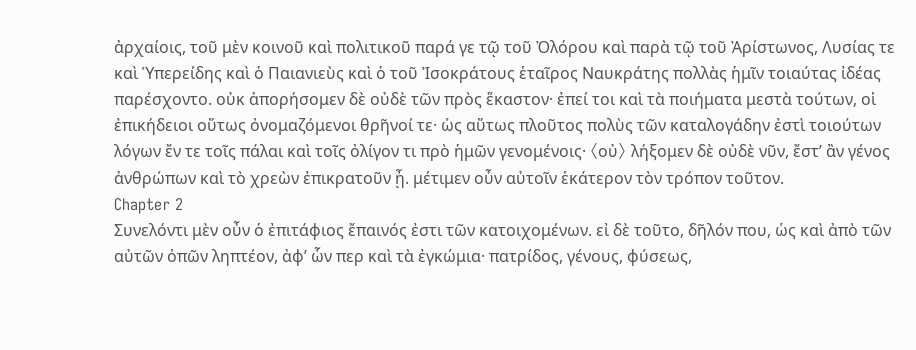ἀρχαίοις, τοῦ μὲν κοινοῦ καὶ πολιτικοῦ παρά γε τῷ τοῦ Ὀλόρου καὶ παρὰ τῷ τοῦ Ἀρίστωνος, Λυσίας τε καὶ Ὑπερείδης καὶ ὁ Παιανιεὺς καὶ ὁ τοῦ Ἰσοκράτους ἑταῖρος Ναυκράτης πολλὰς ἡμῖν τοιαύτας ἰδέας παρέσχοντο. οὐκ ἀπορήσομεν δὲ οὐδὲ τῶν πρὸς ἕκαστον· ἐπεί τοι καὶ τὰ ποιήματα μεστὰ τούτων, οἱ ἐπικήδειοι οὕτως ὀνομαζόμενοι θρῆνοί τε· ὡς αὕτως πλοῦτος πολὺς τῶν καταλογάδην ἐστὶ τοιούτων λόγων ἔν τε τοῖς πάλαι καὶ τοῖς ὀλίγον τι πρὸ ἡμῶν γενομένοις· 〈οὐ〉 λήξομεν δὲ οὐδὲ νῦν, ἔστ’ ἂν γένος ἀνθρώπων καὶ τὸ χρεὼν ἐπικρατοῦν ᾖ. μέτιμεν οὖν αὐτοῖν ἑκάτερον τὸν τρόπον τοῦτον.
Chapter 2
Συνελόντι μὲν οὖν ὁ ἐπιτάφιος ἔπαινός ἐστι τῶν κατοιχομένων. εἰ δὲ τοῦτο, δῆλόν που, ὡς καὶ ἀπὸ τῶν αὐτῶν ὀπῶν ληπτέον, ἀφ’ ὧν περ καὶ τὰ ἐγκώμια· πατρίδος, γένους, φύσεως,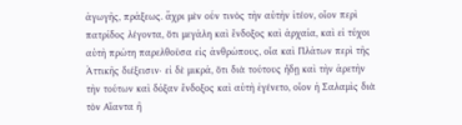ἀγωγῆς, πράξεως. ἄχρι μὲν οὖν τινὸς τὴν αὐτὴν ἰτέον, οἷον περὶ πατρίδος λέγοντα, ὅτι μεγάλη καὶ ἔνδοξος καὶ ἀρχαία, καὶ εἰ τύχοι αὐτὴ πρώτη παρελθοῦσα εἰς ἀνθρώπους, οἷα καὶ Πλάτων περὶ τῆς Ἀττικῆς διέξεισιν· εἰ δὲ μικρά, ὅτι διὰ τούτους ἤδῃ καὶ τὴν ἀρετὴν τὴν τούτων καὶ δόξαν ἔνδοξος καὶ αὐτὴ ἐγένετο, οἷον ἡ Σαλαμὶς διὰ τὸν Αἴαντα ἢ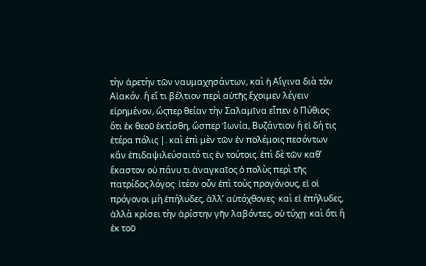τὴν ἀρετὴν τῶν ναυμαχησάντων, καὶ ἡ Αἴγινα διὰ τὸν Αἰακόν. ἢ εἴ τι βέλτιον περὶ αὐτῆς ἔχοιμεν λέγειν εἰρημένον, ὥςπερ θείαν τὴν Σαλαμῖνα εἶπεν ὁ Πύθιος· ὅτι ἐκ θεοῦ ἐκτίσθη, ὥσπερ Ἰωνία, Βυζάντιον ἢ εἰ δή τις ἑτέρα πόλις |. καὶ ἐπὶ μὲν τῶν ἐν πολέμοις πεσόντων κἂν ἐπιδαψιλεύσαιτό τις ἐν τούτοις. ἐπὶ δὲ τῶν καθ’ ἕκαστον οὐ πάνυ τι ἀναγκαῖος ὁ πολὺς περὶ τῆς πατρίδος λόγος· ἰτέον οὖν ἐπὶ τοὺς προγόνους, εἰ οἱ πρόγονοι μὴ ἐπήλυδες, ἀλλ’ αὐτόχθονες· καὶ εἰ ἐπήλυδες, ἀλλὰ κρίσει τὴν ἀρίστην γῆν λαβόντες, οὐ τύχῃ· καὶ ὅτι ἢ ἐκ τοῦ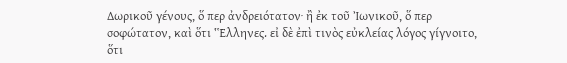Δωρικοῦ γένους, ὅ περ ἀνδρειότατον· ἢ ἐκ τοῦ Ἰωνικοῦ, ὅ περ σοφώτατον, καὶ ὅτι ‛Ἑλληνες. εἰ δὲ ἐπὶ τινὸς εὐκλείας λόγος γίγνοιτο, ὅτι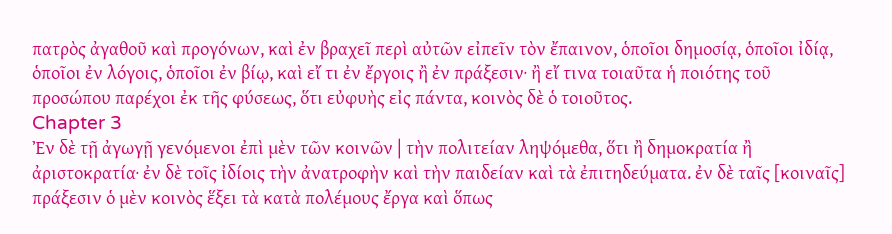πατρὸς ἀγαθοῦ καὶ προγόνων, καὶ ἐν βραχεῖ περὶ αὐτῶν εἰπεῖν τὸν ἔπαινον, ὁποῖοι δημοσίᾳ, ὁποῖοι ἰδίᾳ, ὁποῖοι ἐν λόγοις, ὁποῖοι ἐν βίῳ, καὶ εἴ τι ἐν ἔργοις ἢ ἐν πράξεσιν· ἢ εἴ τινα τοιαῦτα ἡ ποιότης τοῦ προσώπου παρέχοι ἐκ τῆς φύσεως, ὅτι εὐφυὴς εἰς πάντα, κοινὸς δὲ ὁ τοιοῦτος.
Chapter 3
Ἐν δὲ τῇ ἀγωγῇ γενόμενοι ἐπὶ μὲν τῶν κοινῶν | τὴν πολιτείαν ληψόμεθα, ὅτι ἢ δημοκρατία ἢ ἀριστοκρατία· ἐν δὲ τοῖς ἰδίοις τὴν ἀνατροφὴν καὶ τὴν παιδείαν καὶ τὰ ἐπιτηδεύματα. ἐν δὲ ταῖς [κοιναῖς] πράξεσιν ὁ μὲν κοινὸς ἕξει τὰ κατὰ πολέμους ἔργα καὶ ὅπως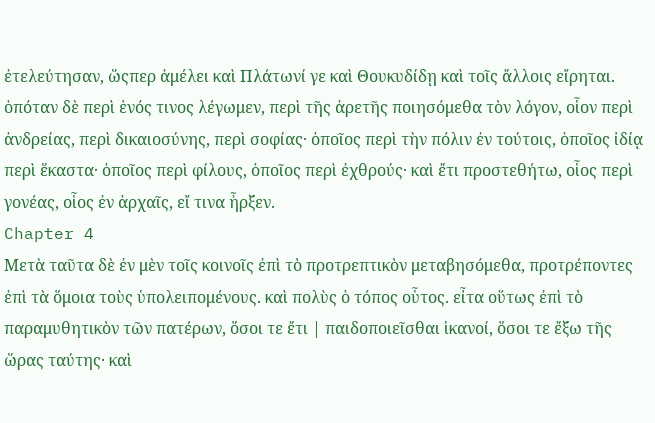ἐτελεύτησαν, ὥςπερ ἀμέλει καὶ Πλάτωνί γε καὶ Θουκυδίδῃ καὶ τοῖς ἄλλοις εἴρηται. ὁπόταν δὲ περὶ ἑνός τινος λέγωμεν, περὶ τῆς ἀρετῆς ποιησόμεθα τὸν λόγον, οἷον περὶ ἀνδρείας, περὶ δικαιοσύνης, περὶ σοφίας· ὁποῖος περὶ τὴν πόλιν ἐν τούτοις, ὁποῖος ἰδίᾳ περὶ ἕκαστα· ὁποῖος περὶ φίλους, ὁποῖος περὶ ἐχθρούς· καὶ ἔτι προστεθήτω, οἷος περὶ γονέας, οἷος ἐν ἀρχαῖς, εἴ τινα ἦρξεν.
Chapter 4
Μετὰ ταῦτα δὲ ἐν μὲν τοῖς κοινοῖς ἐπὶ τὸ προτρεπτικὸν μεταβησόμεθα, προτρέποντες ἐπὶ τὰ ὅμοια τοὺς ὑπολειπομένους. καὶ πολὺς ὁ τόπος οὗτος. εἶτα οὕτως ἐπὶ τὸ παραμυθητικὸν τῶν πατέρων, ὅσοι τε ἔτι | παιδοποιεῖσθαι ἱκανοί, ὅσοι τε ἔξω τῆς ὥρας ταύτης· καὶ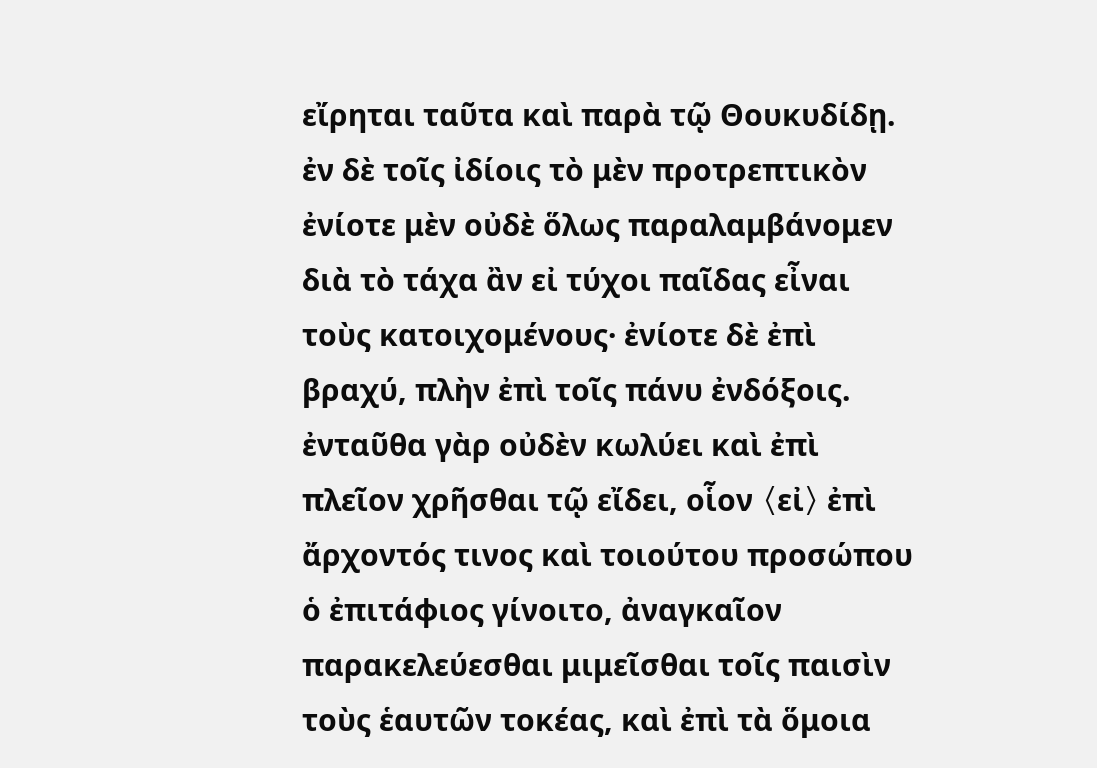εἴρηται ταῦτα καὶ παρὰ τῷ Θουκυδίδῃ. ἐν δὲ τοῖς ἰδίοις τὸ μὲν προτρεπτικὸν ἐνίοτε μὲν οὐδὲ ὅλως παραλαμβάνομεν διὰ τὸ τάχα ἂν εἰ τύχοι παῖδας εἶναι τοὺς κατοιχομένους· ἐνίοτε δὲ ἐπὶ βραχύ, πλὴν ἐπὶ τοῖς πάνυ ἐνδόξοις. ἐνταῦθα γὰρ οὐδὲν κωλύει καὶ ἐπὶ πλεῖον χρῆσθαι τῷ εἴδει, οἷον 〈εἰ〉 ἐπὶ ἄρχοντός τινος καὶ τοιούτου προσώπου ὁ ἐπιτάφιος γίνοιτο, ἀναγκαῖον παρακελεύεσθαι μιμεῖσθαι τοῖς παισὶν τοὺς ἑαυτῶν τοκέας, καὶ ἐπὶ τὰ ὅμοια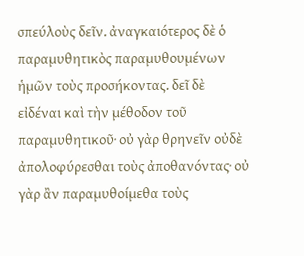σπεύλοὺς δεῖν. ἀναγκαιότερος δὲ ὁ παραμυθητικὸς παραμυθουμένων ἡμῶν τοὺς προσήκοντας. δεῖ δὲ εἰδέναι καὶ τὴν μέθοδον τοῦ παραμυθητικοῦ· οὐ γὰρ θρηνεῖν οὐδὲ ἀπολοφύρεσθαι τοὺς ἀποθανόντας· οὐ γὰρ ἂν παραμυθοίμεθα τοὺς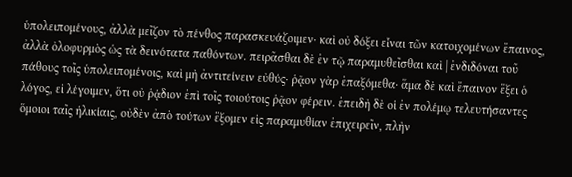ὑπολειπομένους, ἀλλὰ μεῖζον τὸ πένθος παρασκευάζοιμεν· καὶ οὐ δόξει εἶναι τῶν κατοιχομένων ἔπαινος, ἀλλὰ ὀλοφυρμὸς ὡς τὰ δεινότατα παθόντων. πειρᾶσθαι δὲ ἐν τῷ παραμυθεῖσθαι καὶ | ἐνδιδόναι τοῦ πάθους τοῖς ὑπολειπομένοις, καὶ μὴ ἀντιτείνειν εὐθύς· ῥᾷον γὰρ ἐπαξόμεθα· ἅμα δὲ καὶ ἔπαινον ἕξει ὁ λόγος, εἰ λέγοιμεν, ὅτι οὐ ῥᾴδιον ἐπὶ τοῖς τοιούτοις ῥᾷον φέρειν. ἐπειδὴ δὲ οἱ ἐν πολέμῳ τελευτήσαντες ὅμοιοι ταῖς ἡλικίαις, οὐδὲν ἀπὸ τούτων ἕξομεν εἰς παραμυθίαν ἐπιχειρεῖν, πλὴν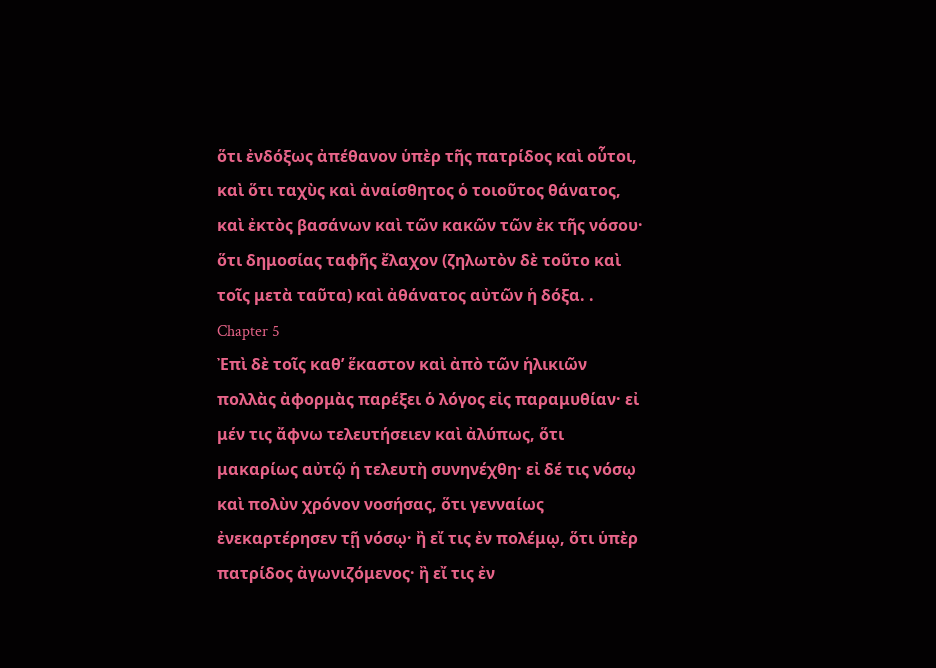ὅτι ἐνδόξως ἀπέθανον ὑπὲρ τῆς πατρίδος καὶ οὗτοι, καὶ ὅτι ταχὺς καὶ ἀναίσθητος ὁ τοιοῦτος θάνατος, καὶ ἐκτὸς βασάνων καὶ τῶν κακῶν τῶν ἐκ τῆς νόσου· ὅτι δημοσίας ταφῆς ἔλαχον (ζηλωτὸν δὲ τοῦτο καὶ τοῖς μετὰ ταῦτα) καὶ ἀθάνατος αὐτῶν ἡ δόξα. .
Chapter 5
Ἐπὶ δὲ τοῖς καθ’ ἕκαστον καὶ ἀπὸ τῶν ἡλικιῶν πολλὰς ἀφορμὰς παρέξει ὁ λόγος εἰς παραμυθίαν· εἰ μέν τις ἄφνω τελευτήσειεν καὶ ἀλύπως, ὅτι μακαρίως αὐτῷ ἡ τελευτὴ συνηνέχθη· εἰ δέ τις νόσῳ καὶ πολὺν χρόνον νοσήσας, ὅτι γενναίως ἐνεκαρτέρησεν τῇ νόσῳ· ἢ εἴ τις ἐν πολέμῳ, ὅτι ὑπὲρ πατρίδος ἀγωνιζόμενος· ἢ εἴ τις ἐν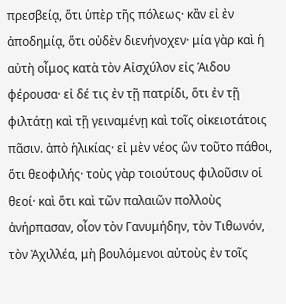πρεσβείᾳ, ὅτι ὑπὲρ τῆς πόλεως· κἂν εἰ ἐν ἀποδημίᾳ, ὅτι οὐδὲν διενήνοχεν· μία γὰρ καὶ ἡ αὐτὴ οἶμος κατὰ τὸν Αἰσχύλον εἰς Ἁιδου φέρουσα· εἰ δέ τις ἐν τῇ πατρίδι, ὅτι ἐν τῇ φιλτάτῃ καὶ τῇ γειναμένῃ καὶ τοῖς οἰκειοτάτοις πᾶσιν. ἀπὸ ἡλικίας· εἰ μὲν νέος ὣν τοῦτο πάθοι, ὅτι θεοφιλής· τοὺς γὰρ τοιούτους φιλοῦσιν οἱ θεοί· καὶ ὅτι καὶ τῶν παλαιῶν πολλοὺς ἀνήρπασαν, οἷον τὸν Γανυμήδην, τὸν Τιθωνόν, τὸν Ἀχιλλέα, μὴ βουλόμενοι αὐτοὺς ἐν τοῖς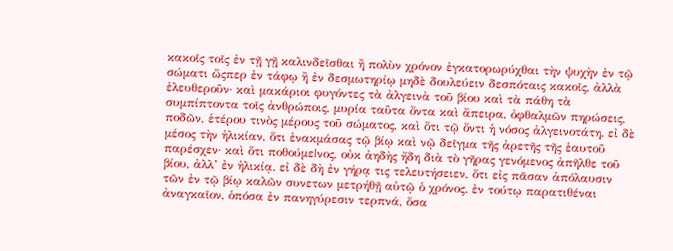κακοῖς τοῖς ἐν τῇ γῇ καλινδεῖσθαι ἢ πολὺν χρόνον ἐγκατορωρύχθαι τὴν ψυχὴν ἐν τῷ σώματι ὥςπερ ἐν τάφῳ ἢ ἐν δεσμωτηρίῳ μηδὲ δουλεύειν δεσπόταις κακοῖς, ἀλλὰ ἐλευθεροῦν· καὶ μακάριοι φυγόντες τὰ ἀλγεινὰ τοῦ βίου καὶ τὰ πάθη τὰ συμπίπτοντα τοῖς ἀνθρώποις, μυρία ταῦτα ὄντα καὶ ἄπειρα, ὀφθαλμῶν πηρώσεις, ποδῶν, ἑτέρου τινὸς μέρους τοῦ σώματος, καὶ ὅτι τῷ ὄντι ἡ νόσος ἀλγεινοτάτη. εἰ δὲ μέσος τὴν ἡλικίαν, ὅτι ἐνακμάσας τῷ βίῳ καὶ νῷ δεῖγμα τῆς ἀρετῆς τῆς ἑαυτοῦ παρέσχεν· καὶ ὅτι ποθούμε|νος, οὐκ ἀηδὴς ἤδη διὰ τὸ γῆρας γενόμενος ἀπῆλθε τοῦ βίου, ἀλλ’ ἐν ἡλικίᾳ. εἰ δὲ δὴ ἐν γήρᾳ τις τελευτήσειεν, ὅτι εἰς πᾶσαν ἀπόλαυσιν τῶν ἐν τῷ βίῳ καλῶν συνετων μετρήθῇ αὐτῷ ὁ χρόνος. ἐν τούτῳ παρατιθέναι ἀναγκαῖον, ὁπόσα ἐν πανηγύρεσιν τερπνά, ὅσα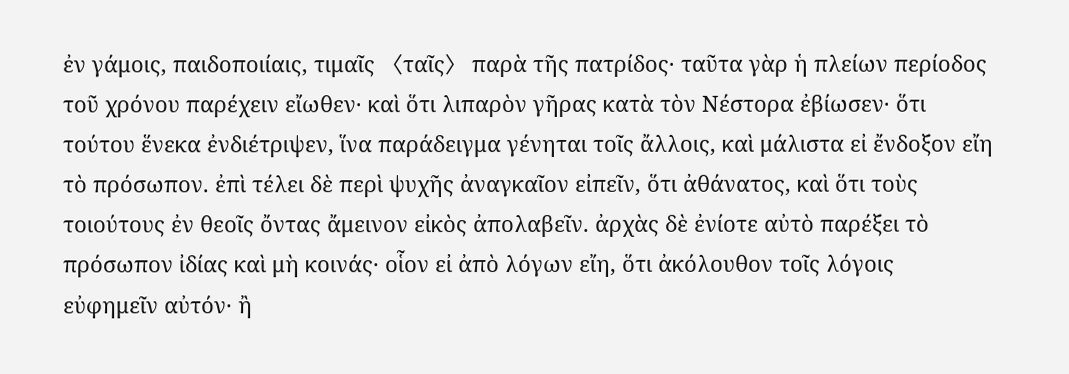ἐν γάμοις, παιδοποιίαις, τιμαῖς 〈ταῖς〉 παρὰ τῆς πατρίδος· ταῦτα γὰρ ἡ πλείων περίοδος τοῦ χρόνου παρέχειν εἴωθεν· καὶ ὅτι λιπαρὸν γῆρας κατὰ τὸν Νέστορα ἐβίωσεν· ὅτι τούτου ἕνεκα ἐνδιέτριψεν, ἵνα παράδειγμα γένηται τοῖς ἄλλοις, καὶ μάλιστα εἰ ἔνδοξον εἴη τὸ πρόσωπον. ἐπὶ τέλει δὲ περὶ ψυχῆς ἀναγκαῖον εἰπεῖν, ὅτι ἀθάνατος, καὶ ὅτι τοὺς τοιούτους ἐν θεοῖς ὄντας ἄμεινον εἰκὸς ἀπολαβεῖν. ἀρχὰς δὲ ἐνίοτε αὐτὸ παρέξει τὸ πρόσωπον ἰδίας καὶ μὴ κοινάς· οἷον εἰ ἀπὸ λόγων εἴη, ὅτι ἀκόλουθον τοῖς λόγοις εὐφημεῖν αὐτόν· ἢ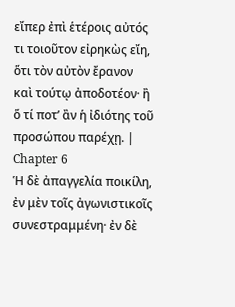εἴπερ ἐπὶ ἑτέροις αὐτός τι τοιοῦτον εἰρηκὼς εἴη, ὅτι τὸν αὐτὸν ἔρανον καὶ τούτῳ ἀποδοτέον· ἢ ὅ τί ποτ’ ἂν ἡ ἰδιότης τοῦ προσώπου παρέχῃ. |
Chapter 6
Ἡ δὲ ἀπαγγελία ποικίλη, ἐν μὲν τοῖς ἀγωνιστικοῖς συνεστραμμένη· ἐν δὲ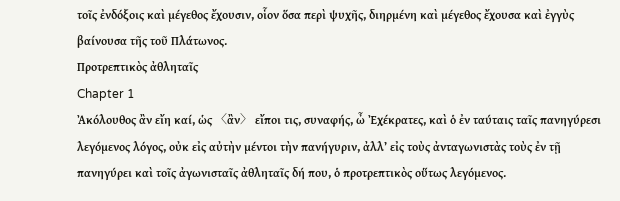τοῖς ἐνδόξοις καὶ μέγεθος ἔχουσιν, οἷον ὅσα περὶ ψυχῆς, διηρμένη καὶ μέγεθος ἔχουσα καὶ ἐγγὺς βαίνουσα τῆς τοῦ Πλάτωνος.
Προτρεπτικὸς ἀθληταῖς
Chapter 1
Ἀκόλουθος ἂν εἴη καί, ὡς 〈ἂν〉 εἴποι τις, συναφής, ὦ Ἐχέκρατες, καὶ ὁ ἐν ταύταις ταῖς πανηγύρεσι λεγόμενος λόγος, οὐκ εἰς αὐτὴν μέντοι τὴν πανήγυριν, ἀλλ’ εἰς τοὺς ἀνταγωνιστὰς τοὺς ἐν τῇ πανηγύρει καὶ τοῖς ἀγωνισταῖς ἀθληταῖς δή που, ὁ προτρεπτικὸς οὕτως λεγόμενος.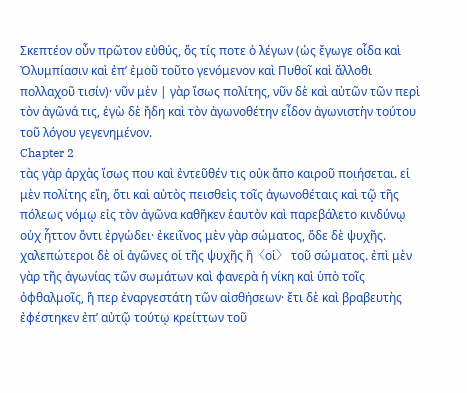Σκεπτέον οὖν πρῶτον εὐθύς, ὅς τίς ποτε ὁ λέγων (ὡς ἔγωγε οἶδα καὶ Ὀλυμπίασιν καὶ ἐπ’ ἐμοῦ τοῦτο γενόμενον καὶ Πυθοῖ καὶ ἄλλοθι πολλαχοῦ τισίν)· νῦν μὲν | γὰρ ἴσως πολίτης, νῦν δὲ καὶ αὐτῶν τῶν περὶ τὸν ἀγῶνά τις, ἐγὼ δὲ ἤδη καὶ τὸν ἀγωνοθέτην εἶδον ἀγωνιστὴν τούτου τοῦ λόγου γεγενημένον.
Chapter 2
τὰς γὰρ ἀρχὰς ἴσως που καὶ ἐντεῦθέν τις οὐκ ἄπο καιροῦ ποιήσεται. εἰ μὲν πολίτης εἴη, ὅτι καὶ αὐτὸς πεισθεὶς τοῖς ἀγωνοθέταις καὶ τῷ τῆς πόλεως νόμῳ εἰς τὸν ἀγῶνα καθῆκεν ἑαυτὸν καὶ παρεβάλετο κινδύνῳ οὐχ ἧττον ὄντι ἐργὡδει· ἐκειῖνος μὲν γὰρ σώματος, ὅδε δὲ ψυχῆς. χαλεπώτεροι δὲ οἱ ἀγῶνες οἱ τῆς ψυχῆς ἢ〈οἱ〉 τοῦ σώματος. ἐπὶ μὲν γὰρ τῆς ἀγωνίας τῶν σωμάτων καὶ φανερὰ ἡ νίκη καὶ ὑπὸ τοῖς ὀφθαλμοῖς, ἥ περ ἐναργεστάτη τῶν αἰσθήσεων· ἔτι δὲ καὶ βραβευτὴς ἐφέστηκεν ἐπ’ αὐτῷ τούτῳ κρείττων τοῦ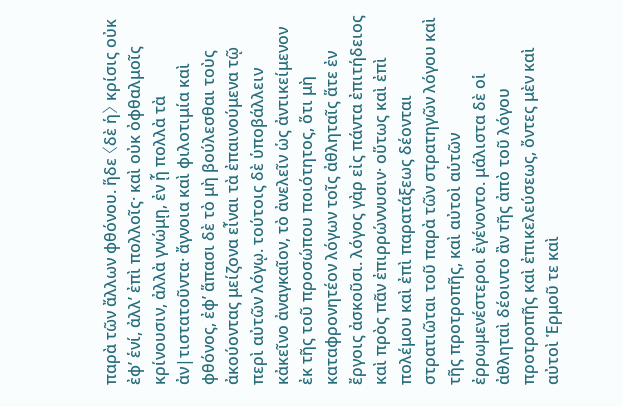παρὰ τῶν ἄλλων φθόνου. ἥδε 〈δὲ ἡ〉 κρίσις οὐκ ἐφ’ ἑνί, ἀλλ’ ἐπὶ πολλοῖς· καὶ οὐκ ὀφθαλμοῖς κρίνουσιν, ἀλλὰ γνώμῃ, ἐν ᾗ πολλὰ τὰ ἀν|τιστατοῦντα· ἄγνοια καὶ φιλοτιμία καὶ φθόνος, ἐφ’ ἅπασι δὲ τὸ μὴ βούλεσθαι τοὺς ἀκούοντας μείζονα εἶναι τὰ ἐπαινούμενα τῷ περὶ αὐτῶν λόγῳ. τούτοις δὲ ὑποβάλλειν κἀκεῖνο ἀναγκαῖον, τὸ ἀνελεῖν ὡς ἀντικείμενον ἐκ τῆς τοῦ προσώπου ποιότητος, ὅτι μὴ καταφρονητέον λόγων τοῖς ἀθληταῖς ἅτε ἐν ἔργοις ἀσκοῦσι. λόγος γὰρ εἰς πάντα ἐπιτήδειος καὶ πρὸς πᾶν ἐπιρρώννυσιν· οὕτως καὶ ἐπὶ πολέμου καὶ ἐπὶ παρατάξεως δέονται στρατιῶται τοῦ παρὰ τῶν στρατηγῶν λόγου καὶ τῆς προτροπῆς, καὶ αὐτοὶ αὑτῶν ἐρρωμενέστεροι ἐγένοντο. μάλιστα δὲ οἱ ἀθληταὶ δέοιντο ἂν τῆς ἀπὸ τοῦ λόγου προτροπῆς καὶ ἐπικελεύσεως, ὄντες μὲν καὶ αὐτοὶ Ἑρμοῦ τε καὶ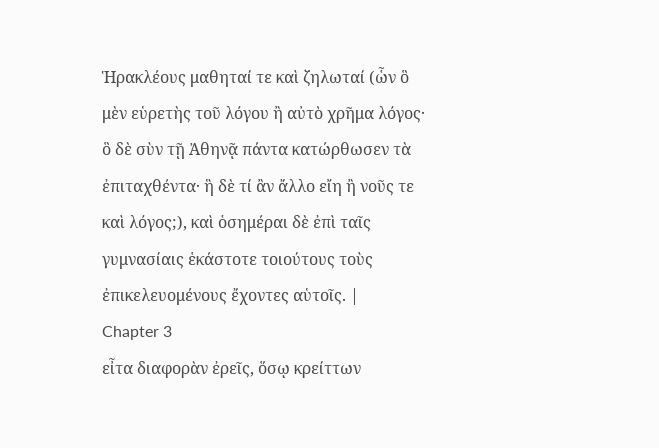Ἡρακλέους μαθηταί τε καὶ ζηλωταί (ὧν ὃ μὲν εὑρετὴς τοῦ λόγου ἢ αὐτὸ χρῆμα λόγος· ὃ δὲ σὺν τῇ Ἀθηνᾷ πάντα κατώρθωσεν τὰ ἐπιταχθέντα· ἣ δὲ τί ἂν ἄλλο εἴη ἢ νοῦς τε καὶ λόγος;), καὶ ὁσημέραι δὲ ἐπὶ ταῖς γυμνασίαις ἑκάστοτε τοιούτους τοὺς ἐπικελευομένους ἔχοντες αὑτοῖς. |
Chapter 3
εἶτα διαφορὰν ἐρεῖς, ὅσῳ κρείττων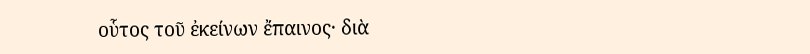οὗτος τοῦ ἐκείνων ἔπαινος· διὰ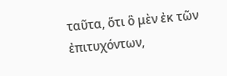ταῦτα, ὅτι ὃ μὲν ἐκ τῶν ἐπιτυχόντων,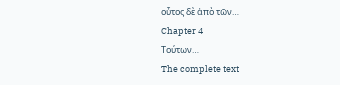οὗτος δὲ ἀπὸ τῶν…
Chapter 4
Τούτων…
The complete text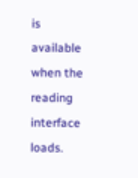is available when the reading interface loads.